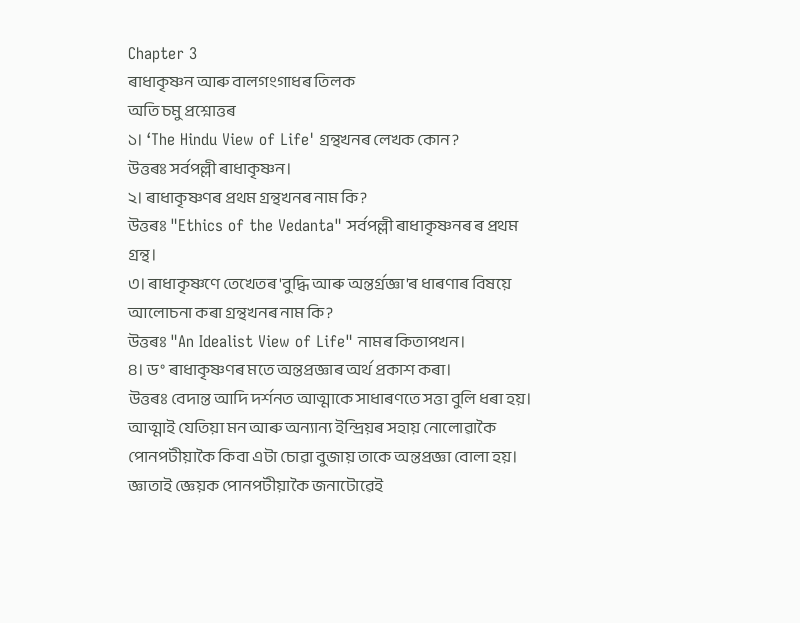Chapter 3
ৰাধাকৃষ্ণন আৰু বালগংগাধৰ তিলক
অতি চমু প্রশ্নোত্তৰ
১। ‘The Hindu View of Life' গ্রন্থখনৰ লেখক কোন?
উত্তৰঃ সৰ্বপল্লী ৰাধাকৃষ্ণন।
২। ৰাধাকৃষ্ণণৰ প্ৰথম গ্ৰন্থখনৰ নাম কি?
উত্তৰঃ "Ethics of the Vedanta" সর্বপল্লী ৰাধাকৃষ্ণনৰ ৰ প্ৰথম গ্রন্থ।
৩। ৰাধাকৃষ্ণণে তেখেতৰ 'বুদ্ধি আৰু অন্তর্গ্রজ্ঞা'ৰ ধাৰণাৰ বিষয়ে আলোচনা কৰা গ্ৰন্থখনৰ নাম কি?
উত্তৰঃ "An Idealist View of Life" নামৰ কিতাপখন।
৪। ড° ৰাধাকৃষ্ণণৰ মতে অন্তপ্রজ্ঞাৰ অৰ্থ প্রকাশ কৰা।
উত্তৰঃ বেদান্ত আদি দর্শনত আত্মাকে সাধাৰণতে সত্তা বুলি ধৰা হয়। আত্মাই যেতিয়া মন আৰু অন্যান্য ইন্দ্ৰিয়ৰ সহায় নোলোৱাকৈ পোনপটীয়াকৈ কিবা এটা চোৱা বুজায় তাকে অন্তপ্রজ্ঞা বোলা হয়। জ্ঞাতাই জ্ঞেয়ক পোনপটীয়াকৈ জনাটোৱেই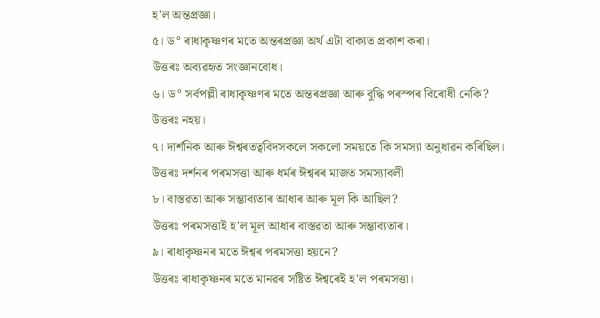হ'ল অন্তপ্রজ্ঞা।
৫। ড° ৰাধাকৃষ্ণণৰ মতে অন্তৰপ্ৰজ্ঞা অর্থ এটা বাক্যত প্রকাশ কৰা।
উত্তৰঃ অব্যৱহৃত সংজ্ঞানবোধ।
৬। ড° সৰ্বপল্লী ৰাধাকৃষ্ণণৰ মতে অন্তৰপ্ৰজ্ঞা আৰু বুদ্ধি পৰস্পৰ বিৰোধী নেকি?
উত্তৰঃ নহয়।
৭। দার্শনিক আৰু ঈশ্বৰতত্ববিদসকলে সকলো সময়তে কি সমস্যা অনুধাৱন কৰিছিল।
উত্তৰঃ দৰ্শনৰ পৰমসত্তা আৰু ধৰ্মৰ ঈশ্বৰৰ মাজত সমস্যাবলী
৮। বাস্তৱতা আৰু সম্ভাব্যতাৰ আধাৰ আৰু মূল কি আছিল?
উত্তৰঃ পৰমসত্তাই হ'ল মূল আধাৰ বাস্তৱতা আৰু সম্ভাব্যতাৰ।
৯। ৰাধাকৃষ্ণনৰ মতে ঈশ্বৰ পৰমসত্তা হয়নে?
উত্তৰঃ ৰাধাকৃষ্ণনৰ মতে মানৱৰ সষ্টিত ঈশ্বৰেই হ'ল পৰমসত্তা।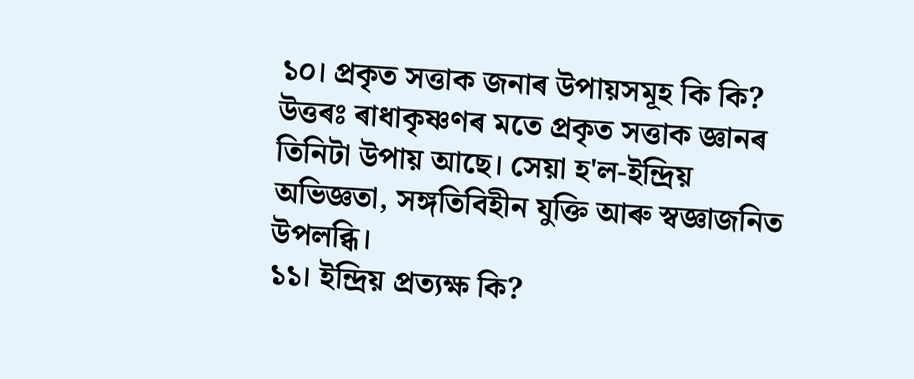১০। প্রকৃত সত্তাক জনাৰ উপায়সমূহ কি কি?
উত্তৰঃ ৰাধাকৃষ্ণণৰ মতে প্রকৃত সত্তাক জ্ঞানৰ তিনিটা উপায় আছে। সেয়া হ'ল-ইন্দ্রিয় অভিজ্ঞতা, সঙ্গতিবিহীন যুক্তি আৰু স্বজ্ঞাজনিত উপলব্ধি।
১১। ইন্দ্রিয় প্রত্যক্ষ কি?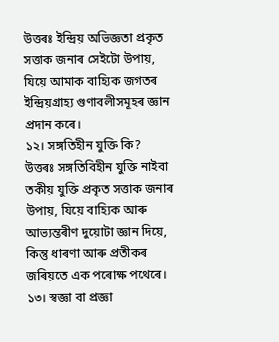উত্তৰঃ ইন্দ্রিয় অভিজ্ঞতা প্রকৃত সত্তাক জনাৰ সেইটো উপায়, যিয়ে আমাক বাহ্যিক জগতৰ ইন্দ্রিয়গ্রাহ্য গুণাবলীসমূহৰ জ্ঞান প্রদান কৰে।
১২। সঙ্গতিহীন যুক্তি কি?
উত্তৰঃ সঙ্গতিবিহীন যুক্তি নাইবা তকীয় যুক্তি প্রকৃত সত্তাক জনাৰ উপায়, যিয়ে বাহ্যিক আৰু আভ্যন্তৰীণ দুয়োটা জ্ঞান দিয়ে, কিন্তু ধাৰণা আৰু প্রতীকৰ জৰিয়তে এক পৰোক্ষ পথেৰে।
১৩। স্বজ্ঞা বা প্রজ্ঞা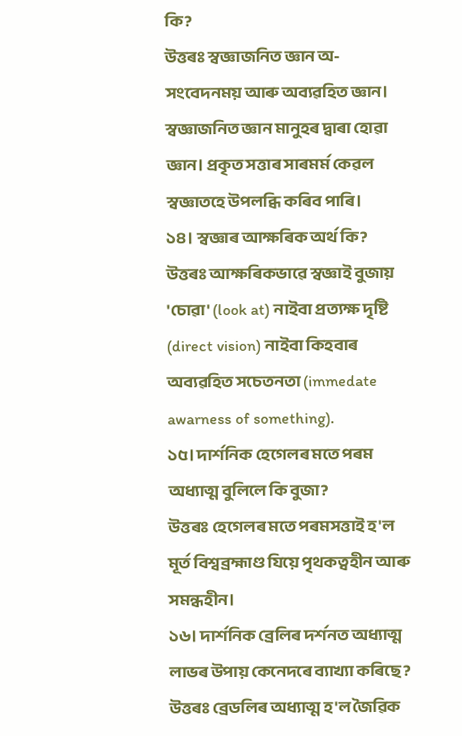কি?
উত্তৰঃ স্বজ্ঞাজনিত জ্ঞান অ-সংবেদনময় আৰু অব্যৱহিত জ্ঞান। স্বজ্ঞাজনিত জ্ঞান মানুহৰ দ্বাৰা হোৱা জ্ঞান। প্রকৃত সত্তাৰ সাৰমৰ্ম কেৱল স্বজ্ঞাতহে উপলব্ধি কৰিব পাৰি।
১৪। স্বজ্ঞাৰ আক্ষৰিক অর্থ কি?
উত্তৰঃ আক্ষৰিকভাৱে স্বজ্ঞাই বুজায় 'চোৱা' (look at) নাইবা প্রত্যক্ষ দৃষ্টি (direct vision) নাইবা কিহবাৰ অব্যৱহিত সচেতনতা (immedate awarness of something).
১৫। দার্শনিক হেগেলৰ মতে পৰম অধ্যাত্ম বুলিলে কি বুজা?
উত্তৰঃ হেগেলৰ মতে পৰমসত্তাই হ'ল মূর্ত বিশ্বব্রহ্মাণ্ড যিয়ে পৃথকত্বহীন আৰু সমন্ধহীন।
১৬। দার্শনিক ব্রেলিৰ দৰ্শনত অধ্যাত্ম লাভৰ উপায় কেনেদৰে ব্যাখ্যা কৰিছে?
উত্তৰঃ ব্ৰেডলিৰ অধ্যাত্ম হ'ল জৈৱিক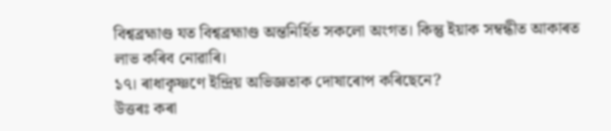বিশ্বব্রহ্মাণ্ড যত বিশ্বব্রহ্মাণ্ড অন্তনির্হিত সকলো অংগত। কিন্তু ইয়াক সম্বন্ধীত আকাৰত লাভ কৰিব নোৱাৰি।
১৭। ৰাধাকৃষ্ণণে ইন্দ্ৰিয় অভিজ্ঞতাক দোষাৰোপ কৰিছেনে?
উত্তৰঃ কৰা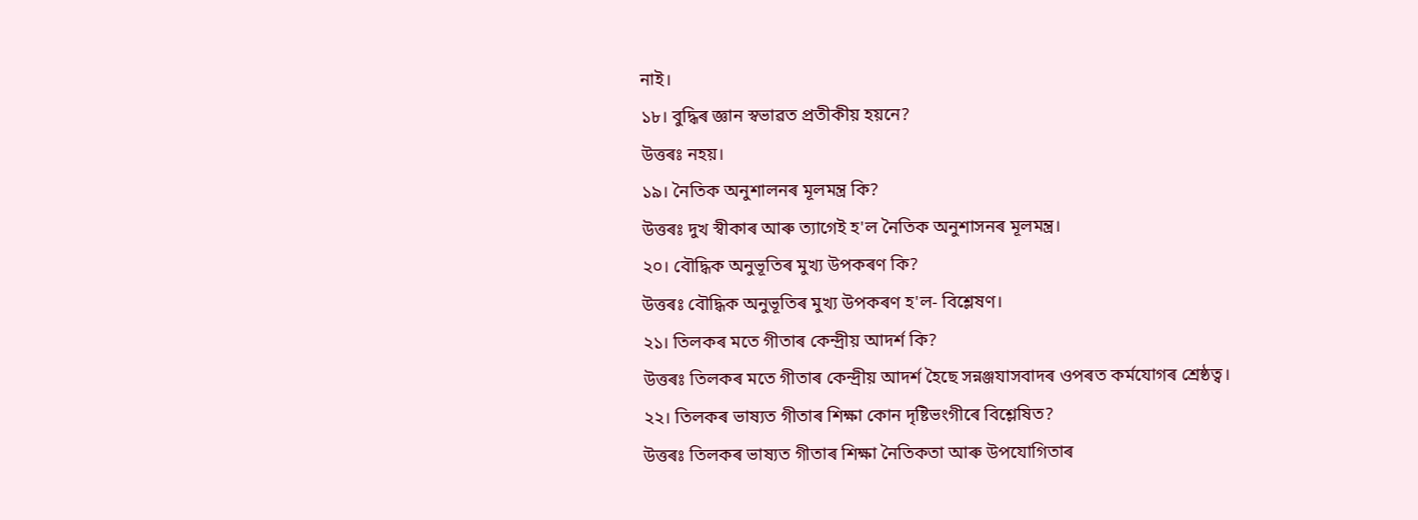নাই।
১৮। বুদ্ধিৰ জ্ঞান স্বভাৱত প্রতীকীয় হয়নে?
উত্তৰঃ নহয়।
১৯। নৈতিক অনুশালনৰ মূলমন্ত্র কি?
উত্তৰঃ দুখ স্বীকাৰ আৰু ত্যাগেই হ'ল নৈতিক অনুশাসনৰ মূলমন্ত্র।
২০। বৌদ্ধিক অনুভূতিৰ মুখ্য উপকৰণ কি?
উত্তৰঃ বৌদ্ধিক অনুভূতিৰ মুখ্য উপকৰণ হ'ল- বিশ্লেষণ।
২১। তিলকৰ মতে গীতাৰ কেন্দ্ৰীয় আদর্শ কি?
উত্তৰঃ তিলকৰ মতে গীতাৰ কেন্দ্ৰীয় আদর্শ হৈছে সন্নঞ্জযাসবাদৰ ওপৰত কৰ্মযোগৰ শ্রেষ্ঠত্ব।
২২। তিলকৰ ভাষ্যত গীতাৰ শিক্ষা কোন দৃষ্টিভংগীৰে বিশ্লেষিত?
উত্তৰঃ তিলকৰ ভাষ্যত গীতাৰ শিক্ষা নৈতিকতা আৰু উপযোগিতাৰ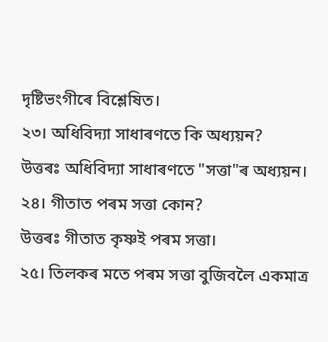দৃষ্টিভংগীৰে বিশ্লেষিত।
২৩। অধিবিদ্যা সাধাৰণতে কি অধ্যয়ন?
উত্তৰঃ অধিবিদ্যা সাধাৰণতে "সত্তা"ৰ অধ্যয়ন।
২৪। গীতাত পৰম সত্তা কোন?
উত্তৰঃ গীতাত কৃষ্ণই পৰম সত্তা।
২৫। তিলকৰ মতে পৰম সত্তা বুজিবলৈ একমাত্র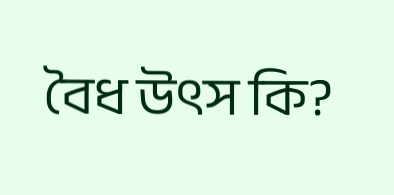বৈধ উৎস কি?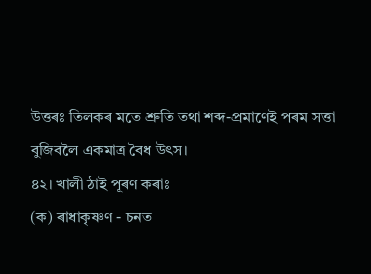উত্তৰঃ তিলকৰ মতে শ্রুতি তথা শব্দ-প্রমাণেই পৰম সত্তা বুজিবলৈ একমাত্র বৈধ উৎস।
৪২। খালী ঠাই পূৰণ কৰাঃ
(ক) ৰাধাকৃষ্ণণ - চনত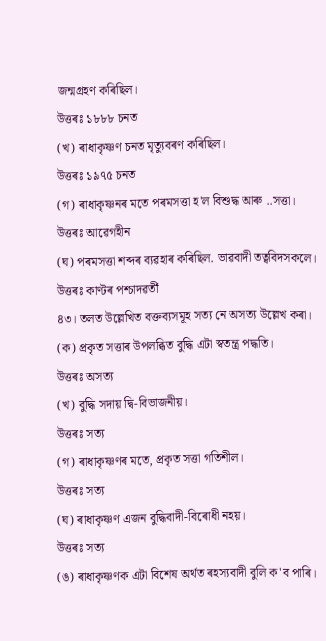জন্মগ্রহণ কৰিছিল।
উত্তৰঃ ১৮৮৮ চনত
(খ) ৰাধাকৃষ্ণণ চনত মৃত্যুবৰণ কৰিছিল।
উত্তৰঃ ১৯৭৫ চনত
(গ) ৰাধাকৃষ্ণনৰ মতে পৰমসত্তা হ'ল বিশুদ্ধ আৰু ..সত্তা।
উত্তৰঃ আৱেগহীন
(ঘ) পৰমসত্তা শব্দৰ ব্যৱহাৰ কৰিছিল. ভাৱবাদী তত্ববিদসকলে।
উত্তৰঃ কাণ্টৰ পশ্চাদৱর্তী
৪৩। তলত উল্লেখিত বক্তব্যসমূহ সত্য নে অসত্য উল্লেখ কৰা।
(ক) প্রকৃত সত্তাৰ উপলব্ধিত বুদ্ধি এটা স্বতন্ত্র পদ্ধতি।
উত্তৰঃ অসত্য
(খ) বুদ্ধি সদায় দ্বি-বিভাজনীয়।
উত্তৰঃ সত্য
(গ) ৰাধাকৃষ্ণণৰ মতে, প্রকৃত সত্তা গতিশীল।
উত্তৰঃ সত্য
(ঘ) ৰাধাকৃষ্ণণ এজন বুদ্ধিবাদী-বিৰোধী নহয়।
উত্তৰঃ সত্য
(ঙ) ৰাধাকৃষ্ণণক এটা বিশেষ অর্থত ৰহস্যবাদী বুলি ক'ব পাৰি।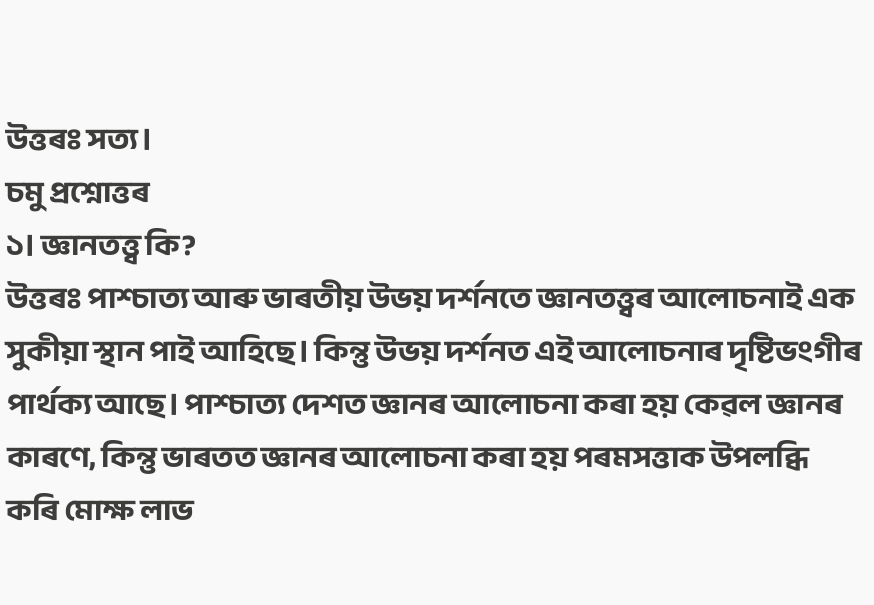উত্তৰঃ সত্য।
চমু প্রশ্নোত্তৰ
১। জ্ঞানতত্ত্ব কি?
উত্তৰঃ পাশ্চাত্য আৰু ভাৰতীয় উভয় দর্শনতে জ্ঞানতত্ত্বৰ আলোচনাই এক সুকীয়া স্থান পাই আহিছে। কিন্তু উভয় দর্শনত এই আলোচনাৰ দৃষ্টিভংগীৰ পাৰ্থক্য আছে। পাশ্চাত্য দেশত জ্ঞানৰ আলোচনা কৰা হয় কেৱল জ্ঞানৰ কাৰণে, কিন্তু ভাৰতত জ্ঞানৰ আলোচনা কৰা হয় পৰমসত্তাক উপলব্ধি কৰি মোক্ষ লাভ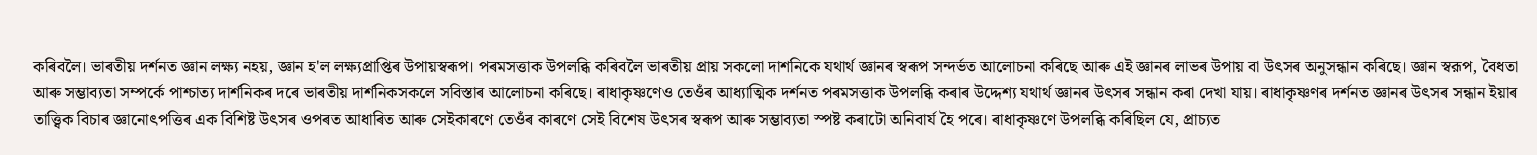কৰিবলৈ। ভাৰতীয় দর্শনত জ্ঞান লক্ষ্য নহয়, জ্ঞান হ'ল লক্ষ্যপ্রাপ্তিৰ উপায়স্বৰূপ। পৰমসত্তাক উপলব্ধি কৰিবলৈ ভাৰতীয় প্ৰায় সকলো দাশনিকে যথার্থ জ্ঞানৰ স্বৰূপ সন্দৰ্ভত আলোচনা কৰিছে আৰু এই জ্ঞানৰ লাভৰ উপায় বা উৎসৰ অনুসন্ধান কৰিছে। জ্ঞান স্বরূপ, বৈধতা আৰু সম্ভাব্যতা সম্পর্কে পাশ্চাত্য দার্শনিকৰ দৰে ভাৰতীয় দার্শনিকসকলে সবিস্তাৰ আলোচনা কৰিছে। ৰাধাকৃষ্ণণেও তেওঁৰ আধ্যাত্মিক দর্শনত পৰমসত্তাক উপলব্ধি কৰাৰ উদ্দেশ্য যথার্থ জ্ঞানৰ উৎসৰ সন্ধান কৰা দেখা যায়। ৰাধাকৃষ্ণণৰ দর্শনত জ্ঞানৰ উৎসৰ সন্ধান ইয়াৰ তাত্ত্বিক বিচাৰ জ্ঞানোৎপত্তিৰ এক বিশিষ্ট উৎসৰ ওপৰত আধাৰিত আৰু সেইকাৰণে তেওঁৰ কাৰণে সেই বিশেষ উৎসৰ স্বৰূপ আৰু সম্ভাব্যতা স্পষ্ট কৰাটো অনিবার্য হৈ পৰে। ৰাধাকৃষ্ণণে উপলব্ধি কৰিছিল যে, প্রাচ্যত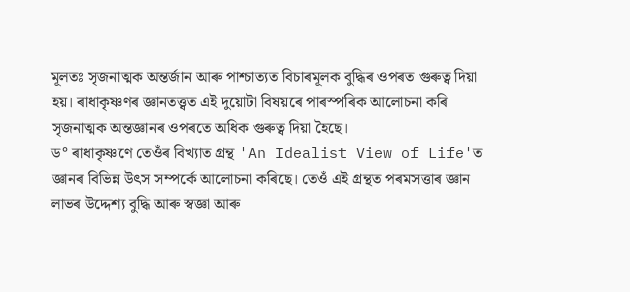মূলতঃ সৃজনাত্মক অন্তর্জান আৰু পাশ্চাত্যত বিচাৰমূলক বুদ্ধিৰ ওপৰত গুৰুত্ব দিয়া হয়। ৰাধাকৃষ্ণণৰ জ্ঞানতত্ত্বত এই দুয়োটা বিষয়ৰে পাৰস্পৰিক আলোচনা কৰি সৃজনাত্মক অন্তজ্ঞানৰ ওপৰতে অধিক গুৰুত্ব দিয়া হৈছে।
ড° ৰাধাকৃষ্ণণে তেওঁৰ বিখ্যাত গ্রন্থ 'An Idealist View of Life'ত জ্ঞানৰ বিভিন্ন উৎস সম্পর্কে আলোচনা কৰিছে। তেওঁ এই গ্রন্থত পৰমসত্তাৰ জ্ঞান লাভৰ উদ্দেশ্য বুদ্ধি আৰু স্বজ্ঞা আৰু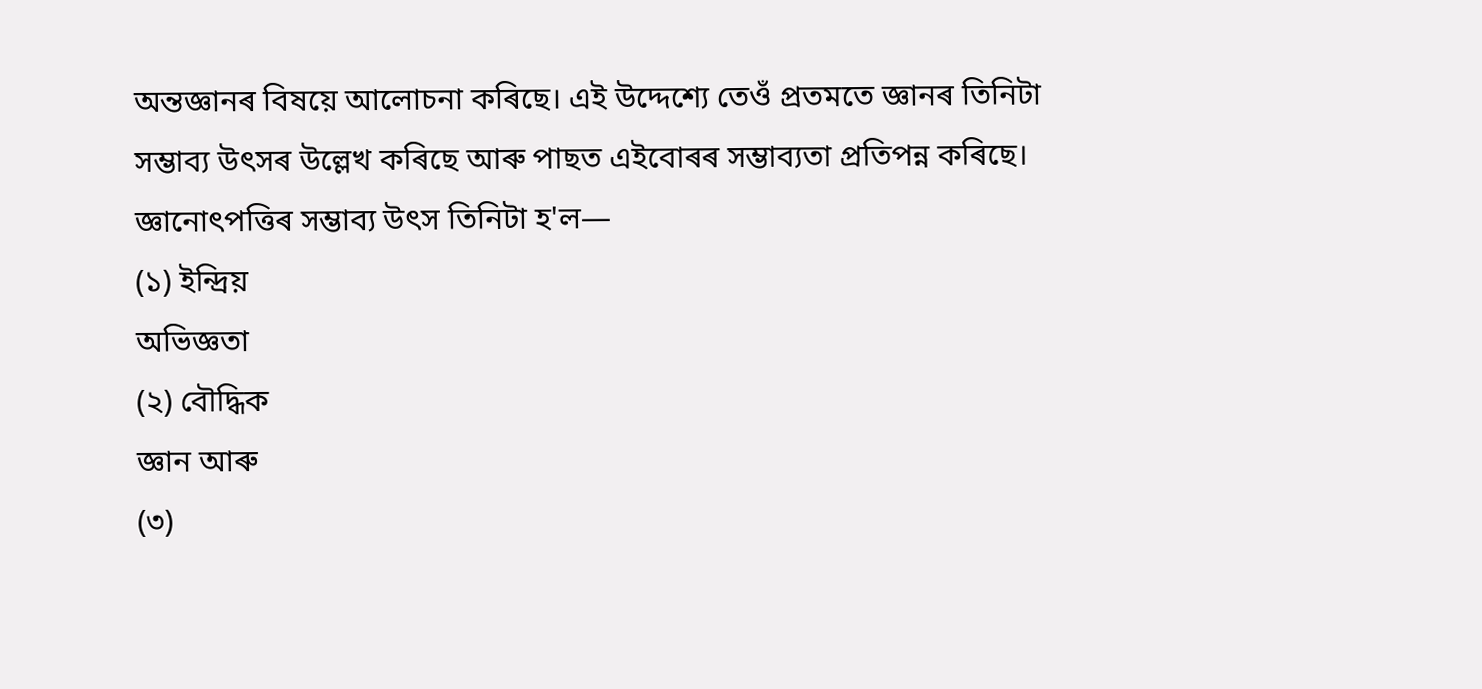অন্তজ্ঞানৰ বিষয়ে আলোচনা কৰিছে। এই উদ্দেশ্যে তেওঁ প্রতমতে জ্ঞানৰ তিনিটা সম্ভাব্য উৎসৰ উল্লেখ কৰিছে আৰু পাছত এইবোৰৰ সম্ভাব্যতা প্রতিপন্ন কৰিছে। জ্ঞানোৎপত্তিৰ সম্ভাব্য উৎস তিনিটা হ'ল—
(১) ইন্দ্রিয়
অভিজ্ঞতা
(২) বৌদ্ধিক
জ্ঞান আৰু
(৩)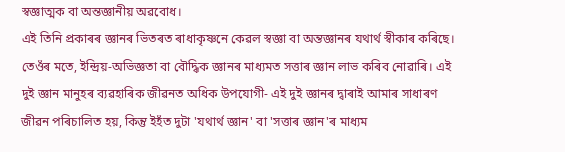স্বজ্ঞাত্মক বা অন্তজ্ঞানীয় অৱবোধ।
এই তিনি প্ৰকাৰৰ জ্ঞানৰ ভিতৰত ৰাধাকৃষ্ণনে কেৱল স্বজ্ঞা বা অন্তজ্ঞানৰ যথার্থ স্বীকাৰ কৰিছে। তেওঁৰ মতে, ইন্দ্রিয়-অভিজ্ঞতা বা বৌদ্ধিক জ্ঞানৰ মাধ্যমত সত্তাৰ জ্ঞান লাভ কৰিব নোৱাৰি। এই দুই জ্ঞান মানুহৰ ব্যৱহাৰিক জীৱনত অধিক উপযোগী- এই দুই জ্ঞানৰ দ্বাৰাই আমাৰ সাধাৰণ জীৱন পৰিচালিত হয়, কিন্তু ইহঁত দুটা 'যথার্থ জ্ঞান' বা 'সত্তাৰ জ্ঞান'ৰ মাধ্যম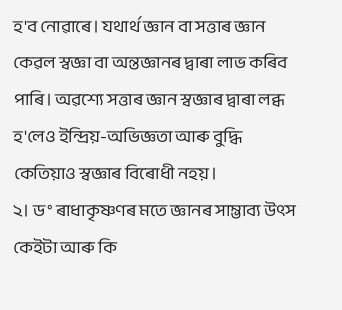হ'ব নোৱাৰে। যথার্থ জ্ঞান বা সত্তাৰ জ্ঞান কেৱল স্বজ্ঞা বা অন্তজ্ঞানৰ দ্বাৰা লাভ কৰিব পাৰি। অৱশ্যে সত্তাৰ জ্ঞান স্বজ্ঞাৰ দ্বাৰা লব্ধ হ'লেও ইন্দ্রিয়-অভিজ্ঞতা আৰু বুদ্ধি কেতিয়াও স্বজ্ঞাৰ বিৰোধী নহয়।
২। ড° ৰাধাকৃষ্ণণৰ মতে জ্ঞানৰ সাম্ভাব্য উৎস কেইটা আৰু কি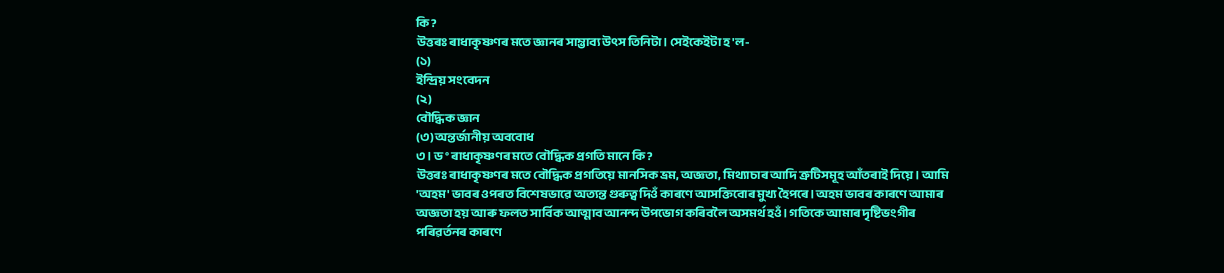কি?
উত্তৰঃ ৰাধাকৃষ্ণণৰ মতে জ্ঞানৰ সাম্ভাব্য উৎস তিনিটা। সেইকেইটা হ'ল-
(১)
ইন্দ্রিয় সংবেদন
(২)
বৌদ্ধিক জ্ঞান
(৩) অন্তর্জানীয় অববোধ
৩। ড° ৰাধাকৃষ্ণণৰ মতে বৌদ্ধিক প্রগতি মানে কি?
উত্তৰঃ ৰাধাকৃষ্ণণৰ মতে বৌদ্ধিক প্রগতিয়ে মানসিক ভ্রম, অজ্ঞতা, মিথ্যাচাৰ আদি ত্রুটিসমূহ আঁতৰাই দিয়ে। আমি 'অহম' ভাবৰ ওপৰত বিশেষভাৱে অত্যন্ত গুৰুত্ব দিওঁ কাৰণে আসক্তিবোৰ মুখ্য হৈপৰে। অহম ভাবৰ কাৰণে আমাৰ অজ্ঞতা হয় আৰু ফলত সার্বিক আত্মাব আনন্দ উপভোগ কৰিবলৈ অসমর্থ হওঁ। গতিকে আমাৰ দৃষ্টিভংগীৰ পৰিৱৰ্তনৰ কাৰণে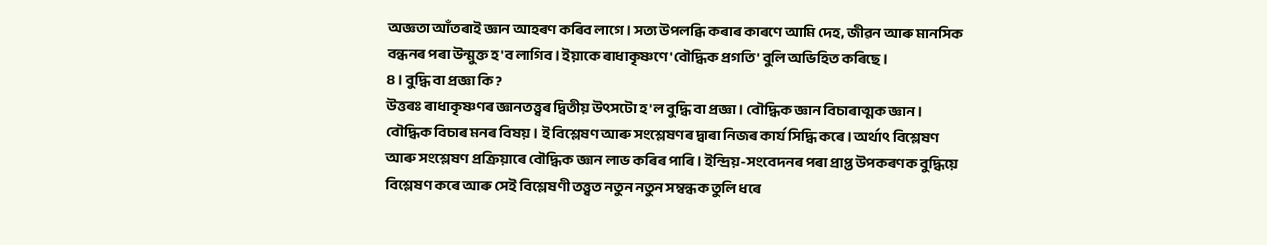অজ্ঞতা আঁতৰাই জ্ঞান আহৰণ কৰিব লাগে। সত্য উপলব্ধি কৰাৰ কাৰণে আমি দেহ, জীৱন আৰু মানসিক বন্ধনৰ পৰা উন্মুক্ত হ'ব লাগিব। ইয়াকে ৰাধাকৃষ্ণণে 'বৌদ্ধিক প্রগতি' বুলি অভিহিত কৰিছে ।
৪। বুদ্ধি বা প্রজ্ঞা কি?
উত্তৰঃ ৰাধাকৃষ্ণণৰ জ্ঞানতত্ত্বৰ দ্বিতীয় উৎসটো হ'ল বুদ্ধি বা প্রজ্ঞা। বৌদ্ধিক জ্ঞান বিচাৰাত্মক জ্ঞান। বৌদ্ধিক বিচাৰ মনৰ বিষয়। ই বিশ্লেষণ আৰু সংশ্লেষণৰ দ্বাৰা নিজৰ কাৰ্য সিদ্ধি কৰে। অর্থাৎ বিশ্লেষণ আৰু সংশ্লেষণ প্রক্রিয়াৰে বৌদ্ধিক জ্ঞান লাভ কৰিৰ পাৰি। ইন্দ্রিয়-সংবেদনৰ পৰা প্ৰাপ্ত উপকৰণক বুদ্ধিয়ে বিশ্লেষণ কৰে আৰু সেই বিশ্লেষণী তত্ত্বত নতুন নতুন সম্বন্ধক তুলি ধৰে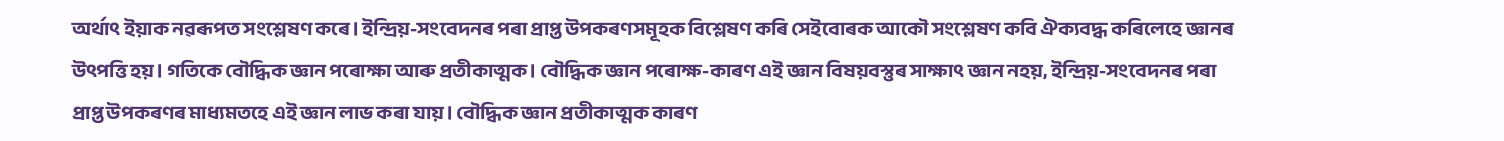অর্থাৎ ইয়াক নৱৰূপত সংশ্লেষণ কৰে। ইন্দ্রিয়-সংবেদনৰ পৰা প্রাপ্ত উপকৰণসমূহক বিশ্লেষণ কৰি সেইবোৰক আকৌ সংশ্লেষণ কবি ঐক্যবদ্ধ কৰিলেহে জ্ঞানৰ উৎপত্তি হয়। গতিকে বৌদ্ধিক জ্ঞান পৰোক্ষা আৰু প্রতীকাত্মক। বৌদ্ধিক জ্ঞান পৰোক্ষ-কাৰণ এই জ্ঞান বিষয়বস্তুৰ সাক্ষাৎ জ্ঞান নহয়, ইন্দ্রিয়-সংবেদনৰ পৰা প্রাপ্ত উপকৰণৰ মাধ্যমতহে এই জ্ঞান লাভ কৰা যায়। বৌদ্ধিক জ্ঞান প্রতীকাত্মক কাৰণ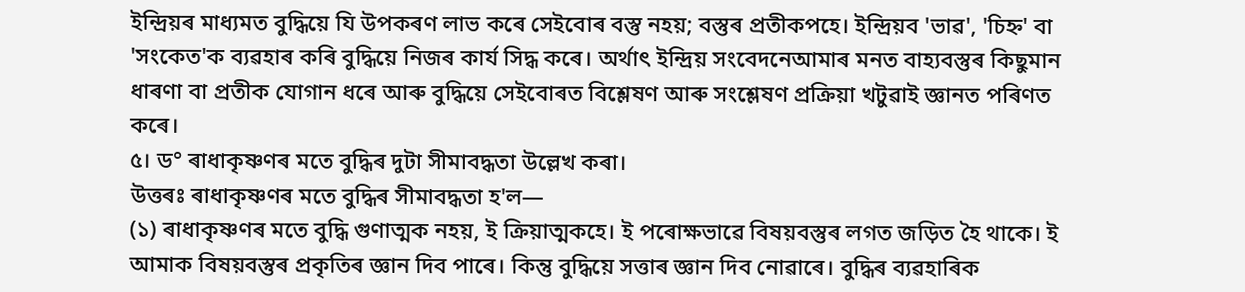ইন্দ্রিয়ৰ মাধ্যমত বুদ্ধিয়ে যি উপকৰণ লাভ কৰে সেইবোৰ বস্তু নহয়; বস্তুৰ প্রতীকপহে। ইন্দ্রিয়ব 'ভাৱ', 'চিহ্ন' বা 'সংকেত'ক ব্যৱহাৰ কৰি বুদ্ধিয়ে নিজৰ কাৰ্য সিদ্ধ কৰে। অর্থাৎ ইন্দ্রিয় সংবেদনেআমাৰ মনত বাহ্যবস্তুৰ কিছুমান ধাৰণা বা প্রতীক যোগান ধৰে আৰু বুদ্ধিয়ে সেইবোৰত বিশ্লেষণ আৰু সংশ্লেষণ প্রক্রিয়া খটুৱাই জ্ঞানত পৰিণত কৰে।
৫। ড° ৰাধাকৃষ্ণণৰ মতে বুদ্ধিৰ দুটা সীমাবদ্ধতা উল্লেখ কৰা।
উত্তৰঃ ৰাধাকৃষ্ণণৰ মতে বুদ্ধিৰ সীমাবদ্ধতা হ'ল—
(১) ৰাধাকৃষ্ণণৰ মতে বুদ্ধি গুণাত্মক নহয়, ই ক্রিয়াত্মকহে। ই পৰোক্ষভাৱে বিষয়বস্তুৰ লগত জড়িত হৈ থাকে। ই আমাক বিষয়বস্তুৰ প্ৰকৃতিৰ জ্ঞান দিব পাৰে। কিন্তু বুদ্ধিয়ে সত্তাৰ জ্ঞান দিব নোৱাৰে। বুদ্ধিৰ ব্যৱহাৰিক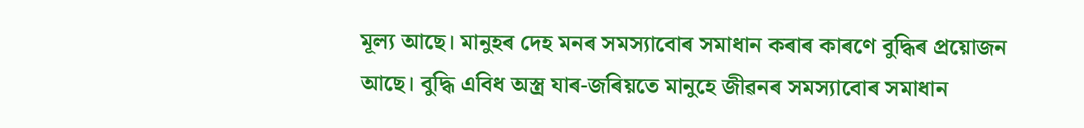মূল্য আছে। মানুহৰ দেহ মনৰ সমস্যাবোৰ সমাধান কৰাৰ কাৰণে বুদ্ধিৰ প্ৰয়োজন আছে। বুদ্ধি এবিধ অস্ত্ৰ যাৰ-জৰিয়তে মানুহে জীৱনৰ সমস্যাবোৰ সমাধান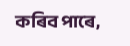কৰিব পাৰে,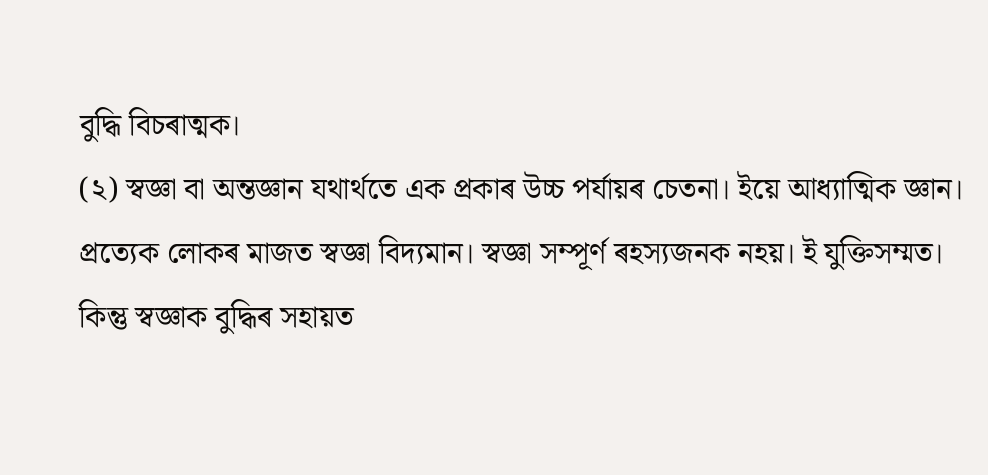বুদ্ধি বিচৰাত্মক।
(২) স্বজ্ঞা বা অন্তজ্ঞান যথার্থতে এক প্রকাৰ উচ্চ পৰ্যায়ৰ চেতনা। ইয়ে আধ্যাত্মিক জ্ঞান। প্রত্যেক লোকৰ মাজত স্বজ্ঞা বিদ্যমান। স্বজ্ঞা সম্পূর্ণ ৰহস্যজনক নহয়। ই যুক্তিসম্মত। কিন্তু স্বজ্ঞাক বুদ্ধিৰ সহায়ত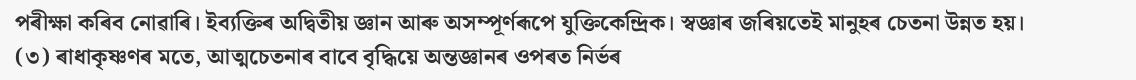পৰীক্ষা কৰিব নোৱাৰি। ইব্যক্তিৰ অদ্বিতীয় জ্ঞান আৰু অসম্পূর্ণৰূপে যুক্তিকেন্দ্রিক। স্বজ্ঞাৰ জৰিয়তেই মানুহৰ চেতনা উন্নত হয়।
(৩) ৰাধাকৃষ্ণণৰ মতে, আত্মচেতনাৰ বাবে বৃদ্ধিয়ে অন্তজ্ঞানৰ ওপৰত নির্ভৰ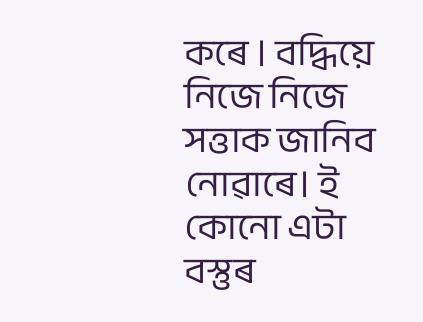কৰে । বদ্ধিয়ে নিজে নিজে সত্তাক জানিব নোৱাৰে। ই কোনো এটা বস্তুৰ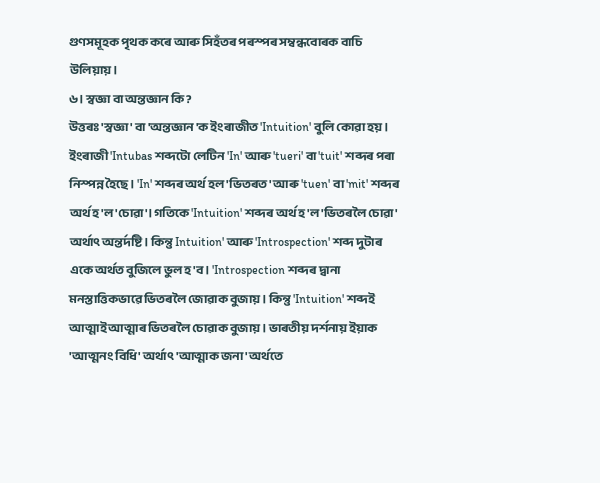গুণসমূহক পৃথক কৰে আৰু সিহঁতৰ পৰস্পৰ সম্বন্ধবোৰক বাচি উলিয়ায়।
৬। স্বজ্ঞা বা অন্তজ্ঞান কি?
উত্তৰঃ 'স্বজ্ঞা' বা 'অন্তজ্ঞান 'ক ইংৰাজীত 'Intuition' বুলি কোৱা হয়। ইংৰাজী 'Intubas শব্দটো লেটিন 'In' আৰু 'tueri' বা 'tuit' শব্দৰ পৰা নিস্পন্ন হৈছে। 'In' শব্দৰ অর্থ হল 'ভিতৰত' আৰু 'tuen' বা 'mit' শব্দৰ অর্থ হ'ল 'চোৱা'। গতিকে 'Intuition' শব্দৰ অৰ্থ হ'ল 'ভিতৰলৈ চোৱা' অর্থাৎ অন্তর্দষ্টি। কিন্তু Intuition' আৰু 'Introspection' শব্দ দুটাৰ একে অর্থত বুজিলে ভুল হ'ব। 'Introspection শব্দৰ দ্বানা মনস্তাত্তিকভাৱে ভিতৰলৈ জোৱাক বুজায়। কিন্তু 'Intuition' শব্দই আত্মাই আত্মাৰ ভিতৰলৈ চোৱাক বুজায়। ভাৰতীয় দর্শনায় ইয়াক 'আত্মনং বিধি' অর্থাৎ 'আত্মাক জনা' অর্থতে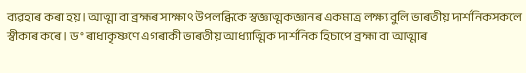ব্যৱহাৰ কৰা হয়। আত্মা বা ব্ৰহ্মৰ সাক্ষাৎ উপলব্ধিকে স্বজ্ঞাত্মকজ্ঞানৰ একমাত্র লক্ষ্য বুলি ভাৰতীয় দার্শনিকসকলে স্বীকাৰ কৰে। ড° ৰাধাকৃষ্ণণে এগৰাকী ভাৰতীয় আধ্যাত্মিক দার্শনিক হিচাপে ব্রহ্মা বা আত্মাৰ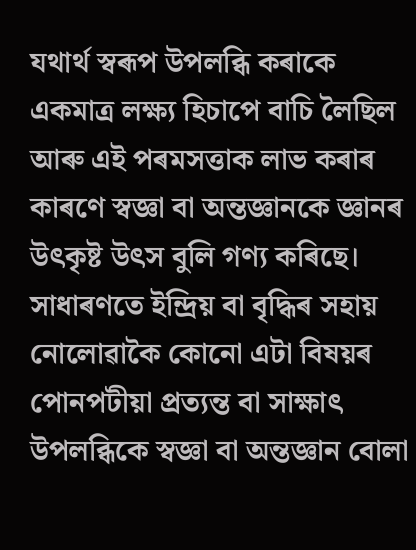যথার্থ স্বৰূপ উপলব্ধি কৰাকে একমাত্র লক্ষ্য হিচাপে বাচি লৈছিল আৰু এই পৰমসত্তাক লাভ কৰাৰ কাৰণে স্বজ্ঞা বা অন্তজ্ঞানকে জ্ঞানৰ উৎকৃষ্ট উৎস বুলি গণ্য কৰিছে।
সাধাৰণতে ইন্দ্রিয় বা বৃদ্ধিৰ সহায় নোলোৱাকৈ কোনো এটা বিষয়ৰ পোনপটীয়া প্রত্যন্ত বা সাক্ষাৎ উপলব্ধিকে স্বজ্ঞা বা অন্তজ্ঞান বোলা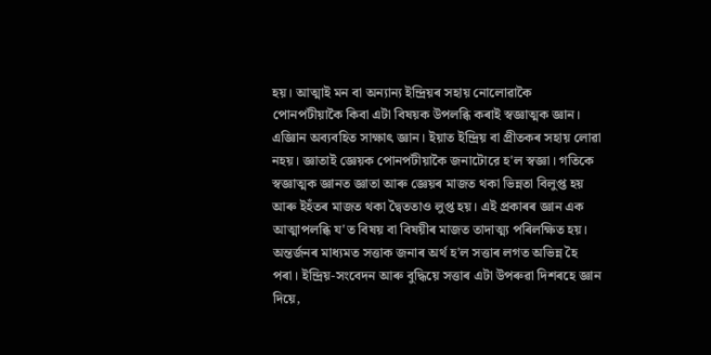হয়। আত্মাই মন বা অন্যান্য ইন্দ্রিয়ৰ সহায় নোলোৱাকৈ পোনপটীয়াকৈ কিবা এটা বিষয়ক উপলব্ধি কৰাই স্বজ্ঞাত্মক জ্ঞান। এজ্ঞিান অব্যবহিত সাক্ষাৎ জ্ঞান। ইয়াত ইন্দ্রিয় বা প্রীতকৰ সহায় লোৱা নহয়। জ্ঞাতাই জ্ঞেয়ক পোনপটীয়াকৈ জনাটোরে হ'ল স্বজ্ঞা। গতিকে স্বজ্ঞাত্মক জ্ঞানত জ্ঞাতা আৰু জ্ঞেয়ৰ মাজত থকা ভিন্নতা বিলুপ্ত হয় আৰু ইহঁতৰ মাজত থকা দ্বৈততাও লুপ্ত হয়। এই প্ৰকাৰৰ জ্ঞান এক আত্মাপলব্ধি য'ত বিষয় বা বিষয়ীৰ মাজত তাদাত্ম্য পৰিলক্ষিত হয়। অন্তর্জনৰ মাধ্যমত সত্তাক জনাৰ অর্থ হ'ল সত্তাৰ লগত অভিন্ন হৈ পৰা। ইন্দ্রিয়-সংবেদন আৰু বুদ্ধিয়ে সত্তাৰ এটা উপৰুৱা দিশৰহে জ্ঞান দিয়ে,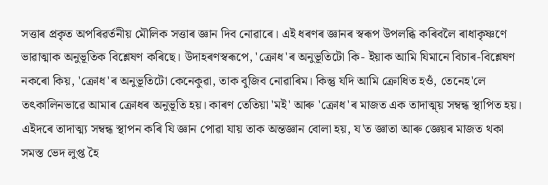সত্তাৰ প্রকৃত অপৰিৱৰ্তনীয় মৌলিক সত্তাৰ জ্ঞান দিব নোৱাৰে। এই ধৰণৰ জ্ঞানৰ স্বৰূপ উপলব্ধি কৰিবলৈ ৰাধাকৃষ্ণণে ভাৱাত্মাক অনুভূতিক বিশ্লেষণ কৰিছে। উদাহৰণস্বৰূপে, 'ক্রোধ'ৰ অনুভূতিটো কি- ইয়াক আমি যিমানে বিচাৰ-বিশ্লেষণ নকৰো কিয়, 'ক্রোধ'ৰ অনুভূতিটো কেনেকুৱা, তাক বুজিব নোৱাৰিম। কিন্তু যদি আমি ক্রোধিত হওঁ, তেনেহ'লে তৎকালিনভাৱে আমাৰ ক্রোধৰ অনুভূতি হয়। কাৰণ তেতিয়া 'মই' আৰু 'ক্রোধ'ৰ মাজত এক তাদাত্ম্য় সম্বন্ধ স্থাপিত হয়। এইদৰে তাদাত্ম্য সম্বন্ধ স্থাপন কৰি যি জ্ঞান পোৱা যায় তাক অন্তজ্ঞান বোলা হয়, য'ত জ্ঞাতা আৰু জ্ঞেয়ৰ মাজত থকা সমস্ত ভেদ লুপ্ত হৈ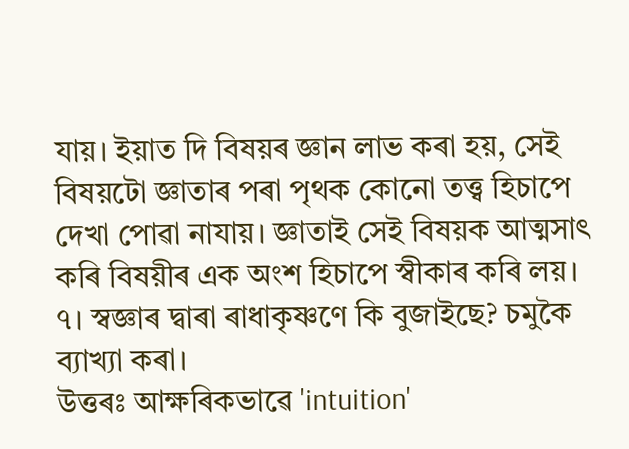যায়। ইয়াত দি বিষয়ৰ জ্ঞান লাভ কৰা হয়, সেই বিষয়টো জ্ঞাতাৰ পৰা পৃথক কোনো তত্ত্ব হিচাপে দেখা পোৱা নাযায়। জ্ঞাতাই সেই বিষয়ক আত্মসাৎ কৰি বিষয়ীৰ এক অংশ হিচাপে স্বীকাৰ কৰি লয়।
৭। স্বজ্ঞাৰ দ্বাৰা ৰাধাকৃষ্ণণে কি বুজাইছে? চমুকৈ ব্যাখ্যা কৰা।
উত্তৰঃ আক্ষৰিকভাৱে 'intuition'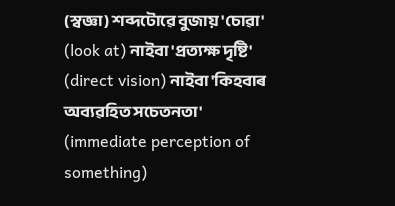(স্বজ্ঞা) শব্দটোৱে বুজায় 'চোৱা' (look at) নাইবা 'প্রত্যক্ষ দৃষ্টি' (direct vision) নাইবা 'কিহবাৰ অব্যৱহিত সচেতনতা' (immediate perception of something)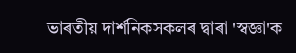ভাৰতীয় দার্শনিকসকলৰ দ্বাৰা 'স্বজ্ঞা'ক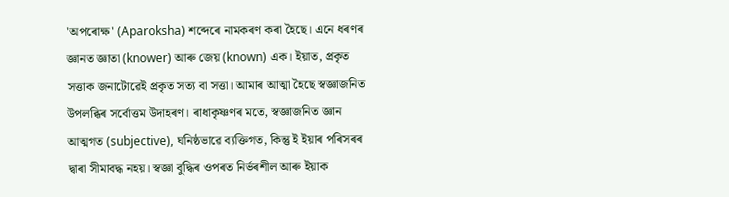'অপৰোক্ষ' (Aparoksha) শব্দেৰে নামকৰণ কৰা হৈছে। এনে ধৰণৰ জ্ঞানত জ্ঞাতা (knower) আৰু জেয় (known) এক। ইয়াত, প্রকৃত সত্তাক জনাটোৱেই প্রকৃত সত্য বা সত্তা। আমাৰ আত্মা হৈছে স্বজ্ঞাজনিত উপলব্ধিৰ সর্বোত্তম উদাহৰণ। ৰাধাকৃষ্ণণৰ মতে, স্বজ্ঞাজনিত জ্ঞান আত্মগত (subjective), ঘনিষ্ঠভাৱে ব্যক্তিগত, কিন্তু ই ইয়াৰ পৰিসৰৰ দ্বাৰা সীমাবদ্ধ নহয়। স্বজ্ঞা বুদ্ধিৰ ওপৰত নিৰ্ভৰশীল আৰু ইয়াক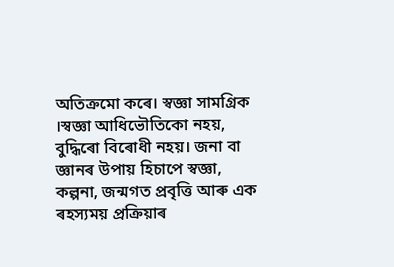অতিক্ৰমো কৰে। স্বজ্ঞা সামগ্রিক ।স্বজ্ঞা আধিভৌতিকো নহয়, বুদ্ধিৰো বিৰোধী নহয়। জনা বা জ্ঞানৰ উপায় হিচাপে স্বজ্ঞা, কল্পনা, জন্মগত প্রবৃত্তি আৰু এক ৰহস্যময় প্ৰক্ৰিয়াৰ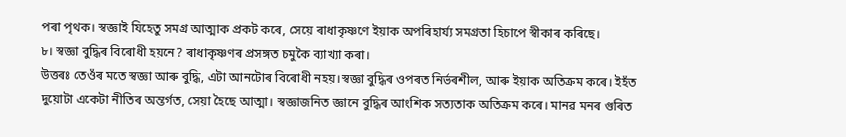পৰা পৃথক। স্বজ্ঞাই যিহেতু সমগ্র আত্মাক প্রকট কৰে, সেয়ে ৰাধাকৃষ্ণণে ইয়াক অপৰিহাৰ্য্য সমগ্রতা হিচাপে স্বীকাৰ কৰিছে।
৮। স্বজ্ঞা বুদ্ধিৰ বিৰোধী হয়নে? ৰাধাকৃষ্ণণৰ প্ৰসঙ্গত চমুকৈ ব্যাখ্যা কৰা।
উত্তৰঃ তেওঁৰ মতে স্বজ্ঞা আৰু বুদ্ধি, এটা আনটোৰ বিৰোধী নহয়।স্বজ্ঞা বুদ্ধিৰ ওপৰত নির্ভৰশীল, আৰু ইয়াক অতিক্রম কৰে। ইহঁত দুয়োটা একেটা নীতিৰ অন্তর্গত, সেয়া হৈছে আত্মা। স্বজ্ঞাজনিত জ্ঞানে বুদ্ধিৰ আংশিক সত্যতাক অতিক্রম কৰে। মানৱ মনৰ গুৰিত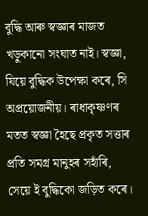বুদ্ধি আৰু স্বজ্ঞাৰ মাজত খড়ুকানো সংঘাত নাই। স্বজ্ঞা, যিয়ে বুদ্ধিক উপেক্ষা কৰে, সি অপ্রয়োজনীয়। ৰাধাকৃষ্ণণৰ মতত স্বজ্ঞা হৈছে প্রকৃত সত্তাৰ প্রতি সমগ্র মানুহৰ সহাঁৰি, সেয়ে ই বুদ্ধিকো জড়িত কৰে।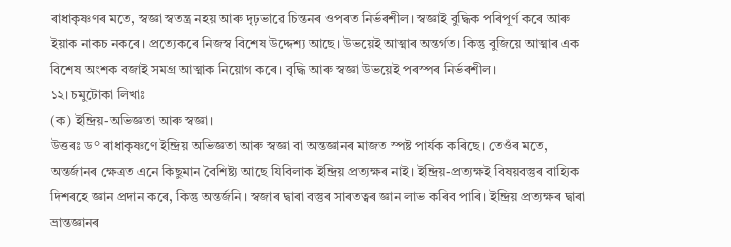ৰাধাকৃষ্ণণৰ মতে, স্বজ্ঞা স্বতন্ত্র নহয় আৰু দৃঢ়ভাৱে চিন্তনৰ ওপৰত নিৰ্ভৰশীল। স্বজ্ঞাই বুদ্ধিক পৰিপূৰ্ণ কৰে আৰু ইয়াক নাকচ নকৰে। প্ৰত্যেকৰে নিজস্ব বিশেষ উদ্দেশ্য আছে। উভয়েই আত্মাৰ অন্তর্গত। কিন্তু বুজিয়ে আত্মাৰ এক বিশেষ অংশক বজাই সমগ্র আত্মাক নিয়োগ কৰে। বৃদ্ধি আৰু স্বজ্ঞা উভয়েই পৰস্পৰ নির্ভৰশীল।
১২। চমুটোকা লিখাঃ
(ক) ইন্দ্রিয়-অভিজ্ঞতা আৰু স্বজ্ঞা।
উত্তৰঃ ড° ৰাধাকৃষ্ণণে ইন্দ্রিয় অভিজ্ঞতা আৰু স্বজ্ঞা বা অন্তজ্ঞানৰ মাজত স্পষ্ট পার্যক কৰিছে। তেওঁৰ মতে, অন্তর্জানৰ ক্ষেত্ৰত এনে কিছুমান বৈশিষ্ট্য আছে যিবিলাক ইন্দ্রিয় প্রত্যক্ষৰ নাই। ইন্দ্রিয়-প্রত্যক্ষই বিষয়বস্তুৰ বাহ্যিক দিশৰহে জ্ঞান প্রদান কৰে, কিন্তু অন্তর্জনি। স্বজাৰ দ্বাৰা বস্তুৰ সাৰতত্বৰ জ্ঞান লাভ কৰিব পাৰি। ইন্দ্রিয় প্রত্যক্ষৰ দ্বাৰা ভ্রান্তজ্ঞানৰ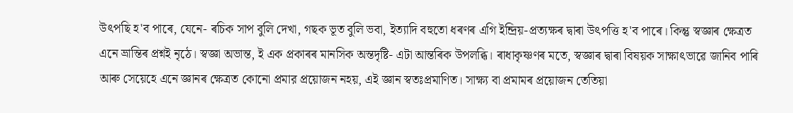উৎপছি হ'ব পাৰে, যেনে- ৰচিক সাপ বুলি দেখা, গছক ভূত বুলি ভবা, ইত্যাদি বহুতো ধৰণৰ এগি ইন্দ্রিয়-প্রত্যক্ষৰ দ্বাৰা উৎপত্তি হ'ব পাৰে। কিন্তু স্বজ্ঞাৰ ক্ষেত্ৰত এনে ভ্রান্তিৰ প্রশ্নই নৃঠে। স্বজ্ঞা অভান্ত, ই এক প্রকাৰৰ মানসিক অন্তদৃষ্টি- এটা আন্তৰিক উপলব্ধি। ৰাধাকৃষ্ণণৰ মতে, স্বজ্ঞাৰ দ্বাৰা বিষয়ক সাক্ষাৎভাৱে জানিব পাৰি আৰু সেয়েহে এনে জ্ঞানৰ ক্ষেত্ৰত কোনো প্রমার প্রয়োজন নহয়, এই জ্ঞান স্বতঃপ্রমাণিত। সাক্ষ্য বা প্রমামৰ প্ৰয়োজন তেতিয়া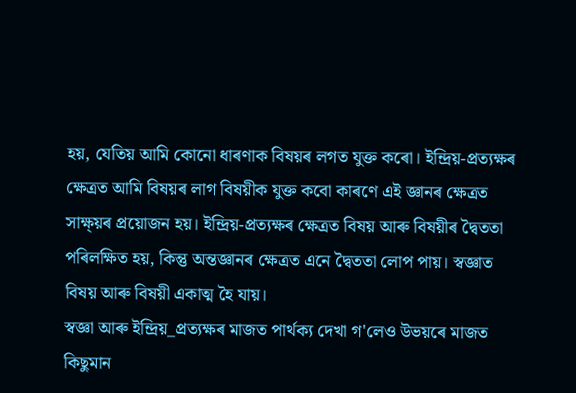হয়, যেতিয় আমি কোনো ধাৰণাক বিষয়ৰ লগত যুক্ত কৰো। ইন্দ্রিয়-প্রত্যক্ষৰ ক্ষেত্ৰত আমি বিষয়ৰ লাগ বিষয়ীক যুক্ত কবো কাৰণে এই জ্ঞানৰ ক্ষেত্রত সাক্ষ্য়ৰ প্রয়োজন হয়। ইন্দ্রিয়-প্রত্যক্ষৰ ক্ষেত্রত বিষয় আৰু বিষয়ীৰ দ্বৈততা পৰিলক্ষিত হয়, কিন্তু অন্তজ্ঞানৰ ক্ষেত্ৰত এনে দ্বৈততা লোপ পায়। স্বজ্ঞাত বিষয় আৰু বিষয়ী একাত্ম হৈ যায়।
স্বজ্ঞা আৰু ইন্দ্রিয়_প্রত্যক্ষৰ মাজত পার্থক্য দেখা গ'লেও উভয়ৰে মাজত কিছুমান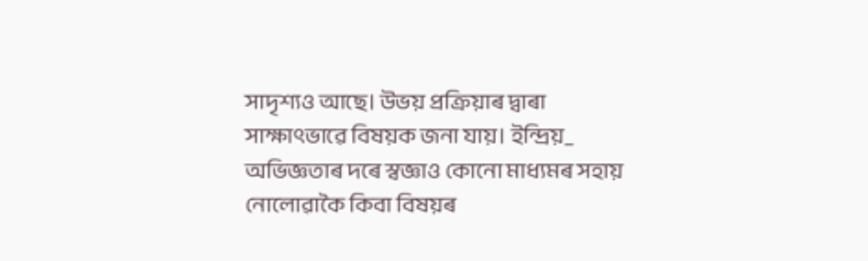সাদৃশ্যও আছে। উভয় প্রক্রিয়াৰ দ্বাৰা সাক্ষাৎভাৱে বিষয়ক জনা যায়। ইন্দ্রিয়_ অভিজ্ঞতাৰ দৰে স্বজ্ঞাও কোনো মাধ্যমৰ সহায় নোলোৱাকৈ কিবা বিষয়ৰ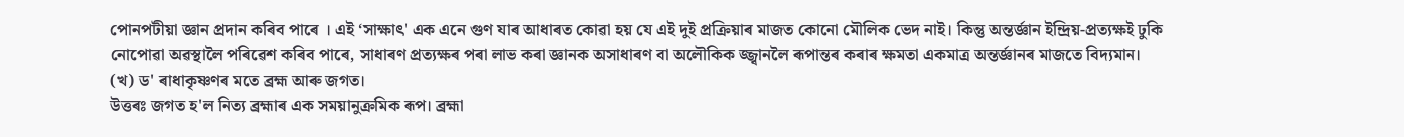পোনপটীয়া জ্ঞান প্রদান কৰিব পাৰে । এই ‘সাক্ষাৎ' এক এনে গুণ যাৰ আধাৰত কোৱা হয় যে এই দুই প্রক্রিয়াৰ মাজত কোনো মৌলিক ভেদ নাই। কিন্তু অন্তৰ্জ্ঞান ইন্দ্রিয়-প্রত্যক্ষই ঢুকি নোপোৱা অৱস্থালৈ পৰিৱেশ কৰিব পাৰে, সাধাৰণ প্রত্যক্ষৰ পৰা লাভ কৰা জ্ঞানক অসাধাৰণ বা অলৌকিক জ্জ্বানলৈ ৰূপান্তৰ কৰাৰ ক্ষমতা একমাত্র অন্তৰ্জ্ঞানৰ মাজতে বিদ্যমান।
(খ) ড' ৰাধাকৃষ্ণণৰ মতে ব্রহ্ম আৰু জগত।
উত্তৰঃ জগত হ'ল নিত্য ব্রহ্মাৰ এক সময়ানুক্রমিক ৰূপ। ব্রহ্মা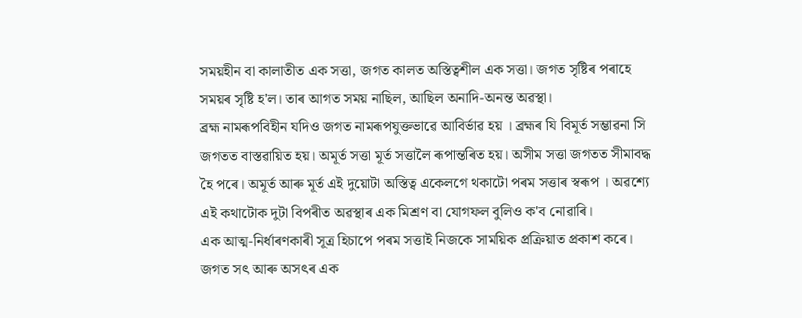সময়হীন বা কালাতীত এক সত্তা, জগত কালত অস্তিত্বশীল এক সত্তা। জগত সৃষ্টিৰ পৰাহে সময়ৰ সৃষ্টি হ'ল। তাৰ আগত সময় নাছিল, আছিল অনাদি-অনন্ত অৱস্থা।
ব্রহ্ম নামৰূপবিহীন যদিও জগত নামৰূপযুক্তভাৱে আবিৰ্ভাৱ হয় । ব্রহ্মৰ যি বিমূর্ত সম্ভাৱনা সি জগতত বাস্তৱায়িত হয়। অমূর্ত সত্তা মূর্ত সত্তালৈ ৰূপান্তৰিত হয়। অসীম সত্তা জগতত সীমাবদ্ধ হৈ পৰে। অমূর্ত আৰু মূর্ত এই দুয়োটা অস্তিত্ব একেলগে থকাটো পৰম সত্তাৰ স্বৰূপ । অৱশ্যে এই কথাটোক দুটা বিপৰীত অৱস্থাৰ এক মিশ্রণ বা যোগফল বুলিও ক'ব নোৱাৰি।
এক আত্ম-নির্ধাৰণকাৰী সূত্র হিচাপে পৰম সত্তাই নিজকে সাময়িক প্রক্রিয়াত প্রকাশ কৰে। জগত সৎ আৰু অসৎৰ এক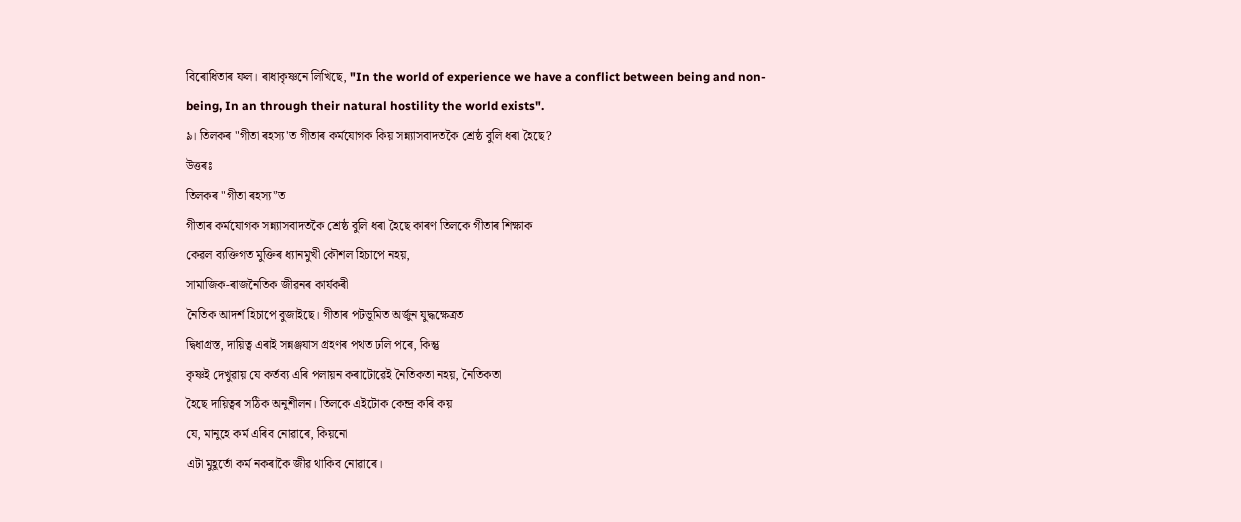বিৰোধিতাৰ ফল। ৰাধাকৃষ্ণনে লিখিছে, "In the world of experience we have a conflict between being and non-being, In an through their natural hostility the world exists".
৯। তিলকৰ "গীতা ৰহস্য'ত গীতাৰ কৰ্মযোগক কিয় সন্ন্যাসবাদতকৈ শ্রেষ্ঠ বুলি ধৰা হৈছে?
উত্তৰঃ
তিলকৰ "গীতা ৰহস্য'’ত
গীতাৰ কৰ্মযোগক সন্ন্যাসবাদতকৈ শ্রেষ্ঠ বুলি ধৰা হৈছে কাৰণ তিলকে গীতাৰ শিক্ষাক
কেৱল ব্যক্তিগত মুক্তিৰ ধ্যানমুখী কৌশল হিচাপে নহয়,
সামাজিক-ৰাজনৈতিক জীৱনৰ কাৰ্যকৰী
নৈতিক আদর্শ হিচাপে বুজাইছে। গীতাৰ পটভূমিত অর্জুন যুদ্ধক্ষেত্রত
দ্বিধাগ্রস্ত, দায়িত্ব এৰাই সন্নঞ্জযাস গ্ৰহণৰ পথত ঢলি পৰে, কিন্তু
কৃষ্ণই দেখুৱায় যে কর্তব্য এৰি পলায়ন কৰাটোৱেই নৈতিকতা নহয়, নৈতিকতা
হৈছে দায়িত্বৰ সঠিক অনুশীলন। তিলকে এইটোক কেন্দ্র কৰি কয়
যে, মানুহে কর্ম এৰিব নোৱাৰে, কিয়নো
এটা মুহূর্তো কর্ম নকৰাকৈ জীৱ থাকিব নোৱাৰে।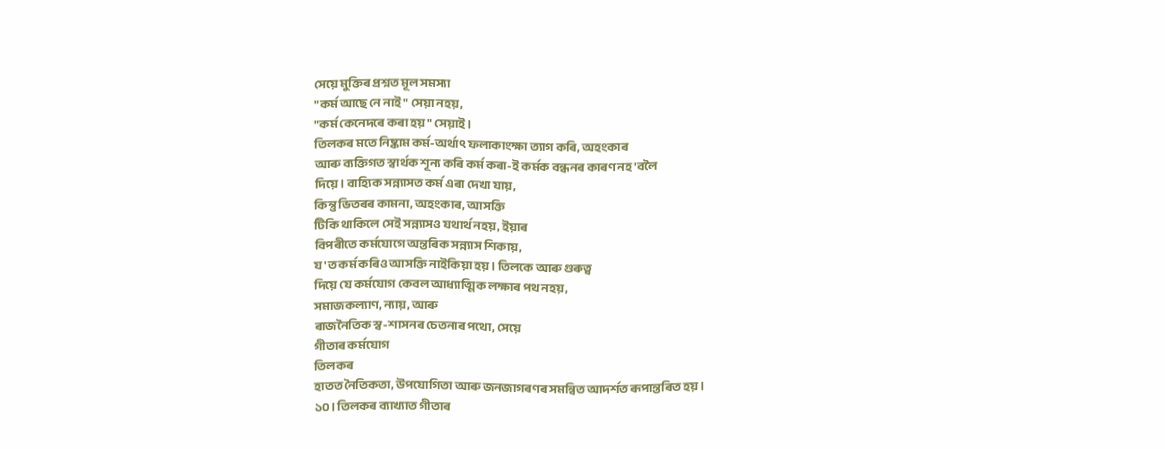সেয়ে মুক্তিৰ প্রশ্নত মূল সমস্যা
"কর্ম আছে নে নাই" সেয়া নহয়,
"কর্ম কেনেদৰে কৰা হয়" সেয়াই।
তিলকৰ মতে নিষ্কাম কর্ম-অর্থাৎ ফলাকাংক্ষা ত্যাগ কৰি, অহংকাৰ
আৰু ব্যক্তিগত স্বার্থক শূন্য কৰি কৰ্ম কৰা-ই কৰ্মক বন্ধনৰ কাৰণ নহ'বলৈ
দিয়ে। বাহ্যিক সন্ন্যাসত কর্ম এৰা দেখা যায়,
কিন্তু ভিতৰৰ কামনা, অহংকাৰ, আসক্তি
টিকি থাকিলে সেই সন্ন্যাসও যথার্থ নহয়, ইয়াৰ
বিপৰীতে কর্মযোগে অন্তৰিক সন্ন্যাস শিকায়,
য'ত কর্ম কৰিও আসক্তি নাইকিয়া হয়। তিলকে আৰু গুৰুত্ব
দিয়ে যে কর্মযোগ কেবল আধ্যাত্মিক লক্ষাৰ পথ নহয়,
সমাজকল্যাণ, ন্যায়, আৰু
ৰাজনৈতিক স্ব-শাসনৰ চেতনাৰ পথো, সেয়ে
গীতাৰ কর্মযোগ
তিলকৰ
হাতত নৈতিকতা, উপযোগিতা আৰু জনজাগৰণৰ সমন্বিত আদৰ্শত ৰূপান্তৰিত হয়।
১০। তিলকৰ ব্যাখ্যাত গীতাৰ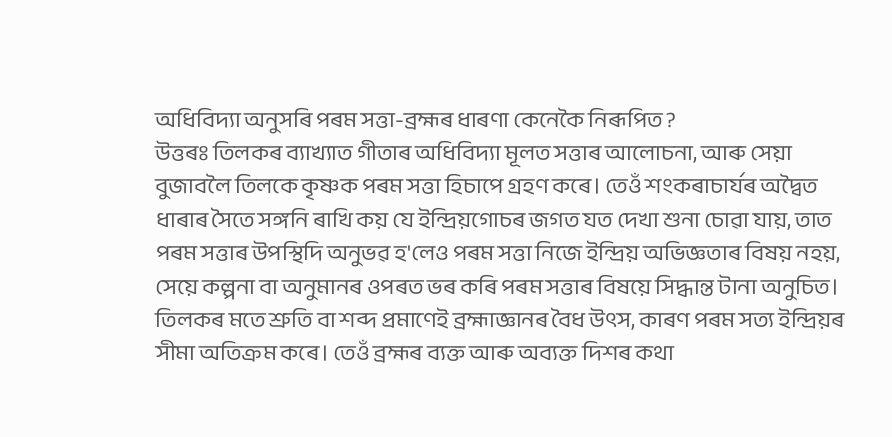অধিবিদ্যা অনুসৰি পৰম সত্তা-ব্ৰহ্মৰ ধাৰণা কেনেকৈ নিৰূপিত ?
উত্তৰঃ তিলকৰ ব্যাখ্যাত গীতাৰ অধিবিদ্যা মূলত সত্তাৰ আলোচনা, আৰু সেয়া বুজাবলৈ তিলকে কৃষ্ণক পৰম সত্তা হিচাপে গ্রহণ কৰে। তেওঁ শংকৰাচাৰ্যৰ অদ্বৈত ধাৰাৰ সৈতে সঙ্গনি ৰাখি কয় যে ইন্দ্রিয়গোচৰ জগত যত দেখা শুনা চোৱা যায়, তাত পৰম সত্তাৰ উপস্থিদি অনুভৱ হ'লেও পৰম সত্তা নিজে ইন্দ্রিয় অভিজ্ঞতাৰ বিষয় নহয়, সেয়ে কল্পনা বা অনুমানৰ ওপৰত ভৰ কৰি পৰম সত্তাৰ বিষয়ে সিদ্ধান্ত টানা অনুচিত। তিলকৰ মতে শ্রুতি বা শব্দ প্রমাণেই ব্ৰহ্মাজ্ঞানৰ বৈধ উৎস, কাৰণ পৰম সত্য ইন্দ্ৰিয়ৰ সীমা অতিক্রম কৰে। তেওঁ ব্রহ্মৰ ব্যক্ত আৰু অব্যক্ত দিশৰ কথা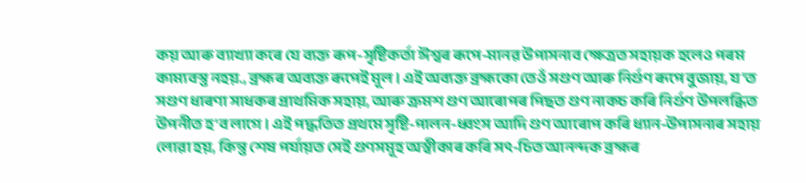কয় আৰু ব্যাখ্যা কৰে যে ব্যক্ত ৰূপ-সৃষ্টিকর্তা ঈশ্বৰ ৰূপে-মানৱ উপাসনাব ক্ষেত্রত সহায়ক হলেও পৰম কাম্যবস্তু নহয়., ব্ৰহ্মৰ অব্যক্ত ৰূপেই মূল। এই অব্যক্ত ব্রহ্মকো তেওঁ সগুণ আৰু নির্গুণ ৰূপে বুজায়, য'ত সগুণ ধাৰণা সাধকৰ প্ৰাথমিক সহায়, আৰু ক্রমশ গুণ আৰোপৰ পিছত গুণ নাকচ কৰি নির্গুণ উপলব্ধিত উপনীত হ'ব লাগে। এই পদ্ধতিত প্রথমে সৃষ্টি-পালন-ধ্বংস আদি গুণ আৰোপ কৰি ধ্যান-উপাসনাৰ সহায় লোৱা হয়, কিন্তু শেষ পর্যায়ত সেই গুণসমূহ অস্বীকাৰ কৰি সৎ-চিত আনন্দক ব্ৰহ্মৰ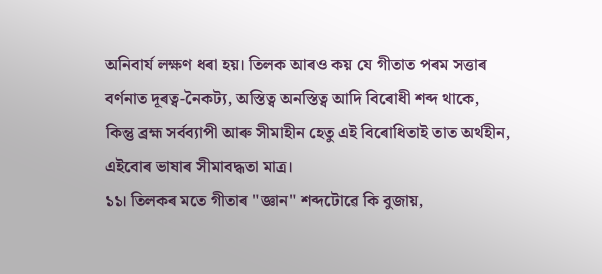অনিবার্য লক্ষণ ধৰা হয়। তিলক আৰও কয় যে গীতাত পৰম সত্তাৰ বৰ্ণনাত দূৰত্ব-নৈকট্য, অস্তিত্ব অনস্তিত্ব আদি বিৰোধী শব্দ থাকে, কিন্তু ব্রহ্ম সর্বব্যাপী আৰু সীমাহীন হেতু এই বিৰোধিতাই তাত অর্থহীন, এইবোৰ ভাষাৰ সীমাবদ্ধতা মাত্র।
১১। তিলকৰ মতে গীতাৰ "জ্ঞান" শব্দটোৱে কি বুজায়,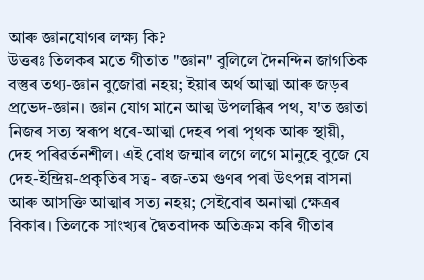আৰু জ্ঞানযোগৰ লক্ষ্য কি?
উত্তৰঃ তিলকৰ মতে গীতাত "জ্ঞান" বুলিলে দৈনন্দিন জাগতিক বস্তুৰ তথ্য-জ্ঞান বুজোৱা নহয়; ইয়াৰ অৰ্থ আত্মা আৰু জড়ৰ প্ৰভেদ-জ্ঞান। জ্ঞান যোগ মানে আত্ম উপলব্ধিৰ পথ, য'ত জ্ঞাতা নিজৰ সত্য স্বৰূপ ধৰে-আত্মা দেহৰ পৰা পৃথক আৰু স্থায়ী, দেহ পৰিৱৰ্তনশীল। এই বোধ জন্মাৰ লগে লগে মানুহে বুজে যে দেহ-ইন্দ্রিয়-প্রকৃতিৰ সত্ব- ৰজ-তম গুণৰ পৰা উৎপন্ন বাসনা আৰু আসক্তি আত্মাৰ সত্য নহয়; সেইবোৰ অনাত্মা ক্ষেত্ৰৰ বিকাৰ। তিলকে সাংখ্যৰ দ্বৈতবাদক অতিক্ৰম কৰি গীতাৰ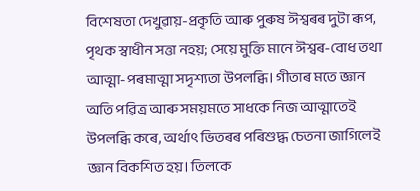বিশেষতা দেখুৱায়-প্রকৃতি আৰু পুৰুষ ঈশ্বৰৰ দুটা ৰূপ, পৃথক স্বাধীন সত্তা নহয়; সেয়ে মুক্তি মানে ঈশ্বৰ-বোধ তথা আত্মা-পৰমাত্মা সদৃশ্যতা উপলব্ধি। গীতাৰ মতে জ্ঞান অতি পৱিত্র আৰু সময়মতে সাধকে নিজ আত্মাতেই উপলব্ধি কৰে, অৰ্থাৎ ভিতৰৰ পৰিশুদ্ধ চেতনা জাগিলেই জ্ঞান বিকশিত হয়। তিলকে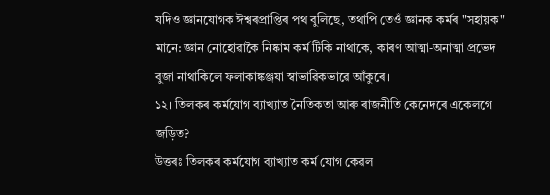যদিও জ্ঞানযোগক ঈশ্বৰপ্ৰাপ্তিৰ পথ বুলিছে, তথাপি তেওঁ জ্ঞানক কৰ্মৰ "সহায়ক" মানে: জ্ঞান নোহোৱাকৈ নিষ্কাম কর্ম টিকি নাথাকে, কাৰণ আত্মা-অনাত্মা প্রভেদ বুজা নাথাকিলে ফলাকাঙ্কঞ্জযা স্বাভাৱিকভাৱে আঁকুৰে।
১২। তিলকৰ কৰ্মযোগ ব্যাখ্যাত নৈতিকতা আৰু ৰাজনীতি কেনেদৰে একেলগে জড়িত?
উত্তৰঃ তিলকৰ কৰ্মযোগ ব্যাখ্যাত কর্ম যোগ কেৱল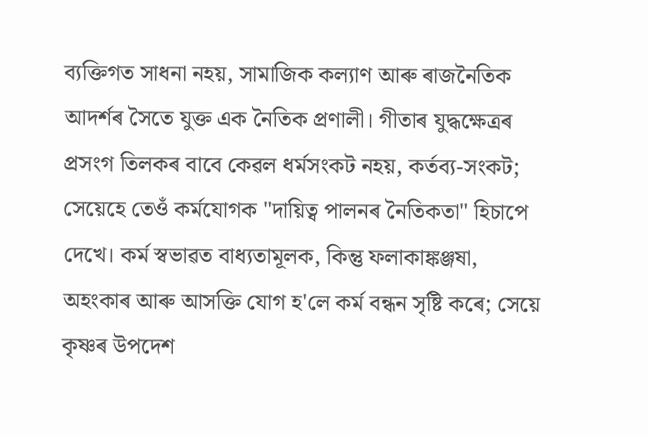ব্যক্তিগত সাধনা নহয়, সামাজিক কল্যাণ আৰু ৰাজনৈতিক আদৰ্শৰ সৈতে যুক্ত এক নৈতিক প্রণালী। গীতাৰ যুদ্ধক্ষেত্ৰৰ প্ৰসংগ তিলকৰ বাবে কেৱল ধর্মসংকট নহয়, কর্তব্য-সংকট; সেয়েহে তেওঁ কর্মযোগক "দায়িত্ব পালনৰ নৈতিকতা" হিচাপে দেখে। কর্ম স্বভাৱত বাধ্যতামূলক, কিন্তু ফলাকাঙ্কঞ্জষা, অহংকাৰ আৰু আসক্তি যোগ হ'লে কর্ম বন্ধন সৃষ্টি কৰে; সেয়ে কৃষ্ণৰ উপদেশ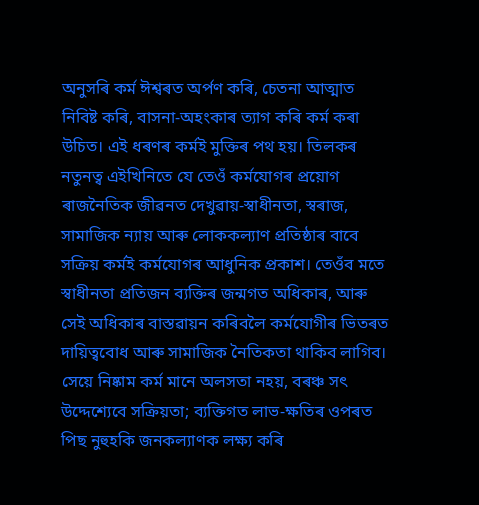অনুসৰি কৰ্ম ঈশ্বৰত অৰ্পণ কৰি, চেতনা আত্মাত নিবিষ্ট কৰি, বাসনা-অহংকাৰ ত্যাগ কৰি কৰ্ম কৰা উচিত। এই ধৰণৰ কর্মই মুক্তিৰ পথ হয়। তিলকৰ নতুনত্ব এইখিনিতে যে তেওঁ কর্মযোগৰ প্ৰয়োগ ৰাজনৈতিক জীৱনত দেখুৱায়-স্বাধীনতা, স্বৰাজ, সামাজিক ন্যায় আৰু লোককল্যাণ প্রতিষ্ঠাৰ বাবে সক্রিয় কর্মই কর্মযোগৰ আধুনিক প্রকাশ। তেওঁব মতে স্বাধীনতা প্রতিজন ব্যক্তিৰ জন্মগত অধিকাৰ, আৰু সেই অধিকাৰ বাস্তৱায়ন কৰিবলৈ কৰ্মযোগীৰ ভিতৰত দায়িত্ববোধ আৰু সামাজিক নৈতিকতা থাকিব লাগিব। সেয়ে নিষ্কাম কর্ম মানে অলসতা নহয়, বৰঞ্চ সৎ উদ্দেশ্যেবে সক্রিয়তা; ব্যক্তিগত লাভ-ক্ষতিৰ ওপৰত পিছ নুহুহকি জনকল্যাণক লক্ষ্য কৰি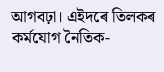আগবঢ়া। এইদৰে তিলকৰ কৰ্মযোগ নৈতিক-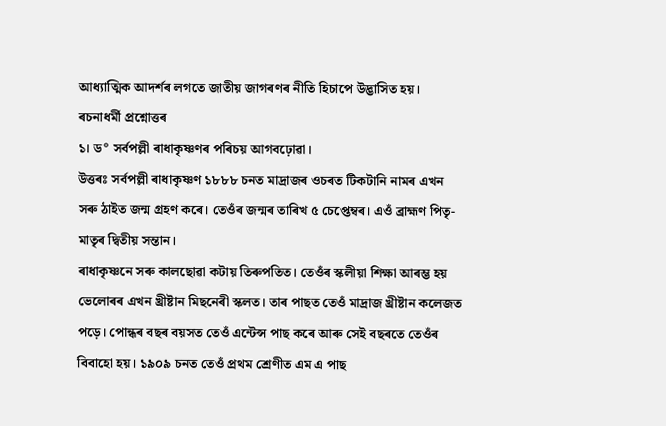আধ্যাত্মিক আদৰ্শৰ লগতে জাতীয় জাগৰণৰ নীতি হিচাপে উদ্ভাসিত হয়।
ৰচনাধৰ্মী প্রশ্নোত্তৰ
১। ড° সৰ্বপল্লী ৰাধাকৃষ্ণণৰ পৰিচয় আগবঢ়োৱা।
উত্তৰঃ সৰ্বপল্লী ৰাধাকৃষ্ণণ ১৮৮৮ চনত মাদ্রাজৰ ওচৰত টিকটানি নামৰ এখন সৰু ঠাইত জন্ম গ্রহণ কৰে। তেওঁৰ জন্মৰ তাৰিখ ৫ চেপ্তেম্বৰ। এওঁ ব্রাহ্মণ পিতৃ-মাতৃৰ দ্বিতীয় সন্তান।
ৰাধাকৃষ্ণনে সৰু কালছোৱা কটায় তিৰুপতিত। তেওঁৰ স্কলীয়া শিক্ষা আৰম্ভ হয় ভেলোৰৰ এখন খ্রীষ্টান মিছনেৰী স্কলত। তাৰ পাছত তেওঁ মাদ্রাজ খ্রীষ্টান কলেজত পড়ে। পোন্ধৰ বছৰ বয়সত তেওঁ এন্টেন্স পাছ কৰে আৰু সেই বছৰতে তেওঁৰ বিবাহো হয়। ১৯০৯ চনত তেওঁ প্রথম শ্রেণীত এম এ পাছ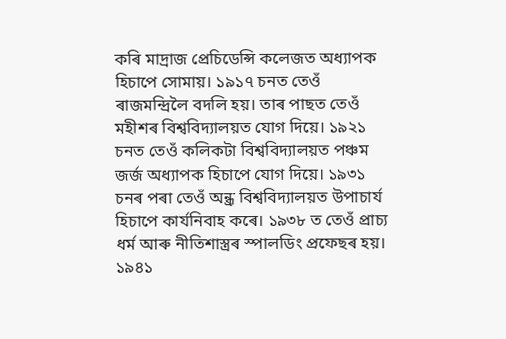কৰি মাদ্রাজ প্রেচিডেন্সি কলেজত অধ্যাপক হিচাপে সোমায়। ১৯১৭ চনত তেওঁ ৰাজমন্দ্রিলৈ বদলি হয়। তাৰ পাছত তেওঁ মহীশৰ বিশ্ববিদ্যালয়ত যোগ দিয়ে। ১৯২১ চনত তেওঁ কলিকটা বিশ্ববিদ্যালয়ত পঞ্চম জর্জ অধ্যাপক হিচাপে যোগ দিয়ে। ১৯৩১ চনৰ পৰা তেওঁ অন্ধ্র বিশ্ববিদ্যালয়ত উপাচার্য হিচাপে কার্যনিবাহ কৰে। ১৯৩৮ ত তেওঁ প্রাচ্য ধৰ্ম আৰু নীতিশাস্ত্ৰৰ স্পালডিং প্রফেছৰ হয়। ১৯৪১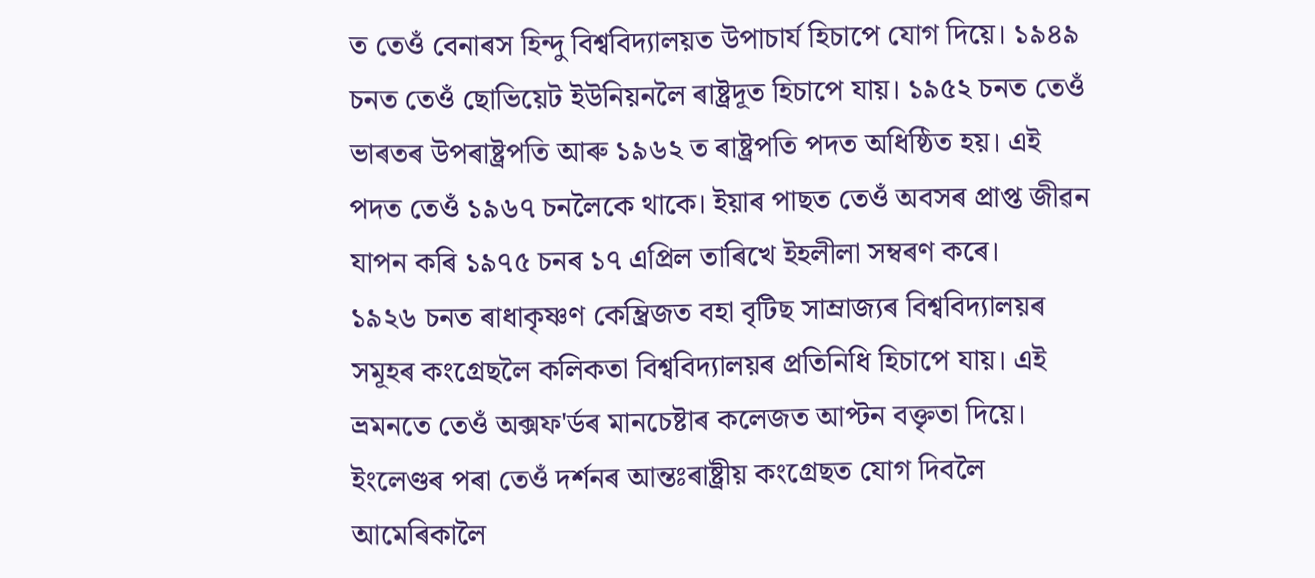ত তেওঁ বেনাৰস হিন্দু বিশ্ববিদ্যালয়ত উপাচার্য হিচাপে যোগ দিয়ে। ১৯৪৯ চনত তেওঁ ছোভিয়েট ইউনিয়নলৈ ৰাষ্ট্রদূত হিচাপে যায়। ১৯৫২ চনত তেওঁ ভাৰতৰ উপৰাষ্ট্ৰপতি আৰু ১৯৬২ ত ৰাষ্ট্ৰপতি পদত অধিষ্ঠিত হয়। এই পদত তেওঁ ১৯৬৭ চনলৈকে থাকে। ইয়াৰ পাছত তেওঁ অবসৰ প্রাপ্ত জীৱন যাপন কৰি ১৯৭৫ চনৰ ১৭ এপ্রিল তাৰিখে ইহলীলা সম্বৰণ কৰে।
১৯২৬ চনত ৰাধাকৃষ্ণণ কেম্ব্রিজত বহা বৃটিছ সাম্ৰাজ্যৰ বিশ্ববিদ্যালয়ৰ সমূহৰ কংগ্ৰেছলৈ কলিকতা বিশ্ববিদ্যালয়ৰ প্রতিনিধি হিচাপে যায়। এই ভ্রমনতে তেওঁ অক্সফ'ৰ্ডৰ মানচেষ্টাৰ কলেজত আপ্টন বক্তৃতা দিয়ে। ইংলেণ্ডৰ পৰা তেওঁ দৰ্শনৰ আন্তঃৰাষ্ট্ৰীয় কংগ্রেছত যোগ দিবলৈ আমেৰিকালৈ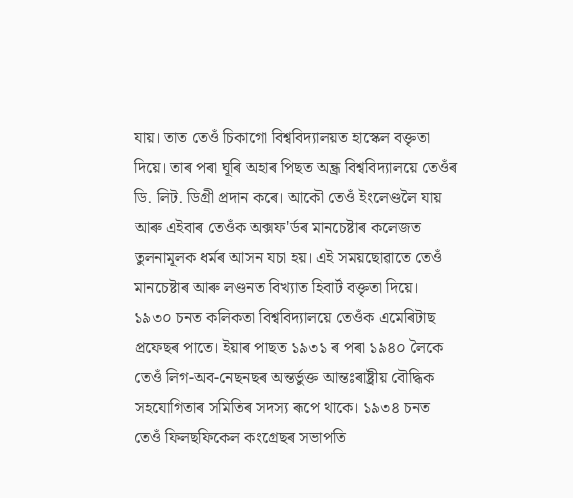যায়। তাত তেওঁ চিকাগো বিশ্ববিদ্যালয়ত হাস্কেল বক্তৃতা দিয়ে। তাৰ পৰা ঘূৰি অহাৰ পিছত অন্ধ্র বিশ্ববিদ্যালয়ে তেওঁৰ ডি. লিট. ডিগ্ৰী প্ৰদান কৰে। আকৌ তেওঁ ইংলেণ্ডলৈ যায় আৰু এইবাৰ তেওঁক অক্সফ'ৰ্ডৰ মানচেষ্টাৰ কলেজত তুলনামূলক ধৰ্মৰ আসন যচা হয়। এই সময়ছোৱাতে তেওঁ মানচেষ্টাৰ আৰু লণ্ডনত বিখ্যাত হিবার্ট বক্তৃতা দিয়ে। ১৯৩০ চনত কলিকতা বিশ্ববিদ্যালয়ে তেওঁক এমেৰিটাছ প্ৰফেছৰ পাতে। ইয়াৰ পাছত ১৯৩১ ৰ পৰা ১৯৪০ লৈকে তেওঁ লিগ-অব-নেছনছৰ অন্তর্ভুক্ত আন্তঃৰাষ্ট্ৰীয় বৌদ্ধিক সহযোগিতাৰ সমিতিৰ সদস্য ৰূপে থাকে। ১৯৩৪ চনত তেওঁ ফিলছফিকেল কংগ্ৰেছৰ সভাপতি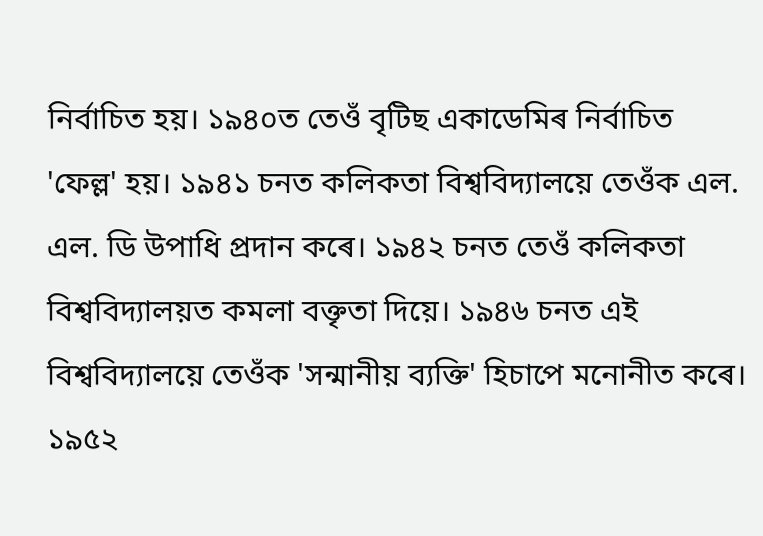নির্বাচিত হয়। ১৯৪০ত তেওঁ বৃটিছ একাডেমিৰ নির্বাচিত 'ফেল্ল' হয়। ১৯৪১ চনত কলিকতা বিশ্ববিদ্যালয়ে তেওঁক এল. এল. ডি উপাধি প্রদান কৰে। ১৯৪২ চনত তেওঁ কলিকতা বিশ্ববিদ্যালয়ত কমলা বক্তৃতা দিয়ে। ১৯৪৬ চনত এই বিশ্ববিদ্যালয়ে তেওঁক 'সন্মানীয় ব্যক্তি' হিচাপে মনোনীত কৰে। ১৯৫২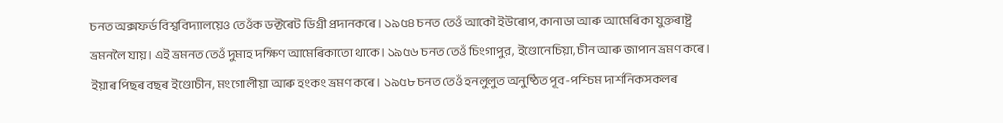চনত অক্সফর্ড বিশ্ববিদ্যালয়েও তেওঁক ডক্টৰেট ডিগ্রী প্রদানকৰে। ১৯৫৪ চনত তেওঁ আকৌ ইউৰোপ, কানাডা আৰু আমেৰিকা যুক্তৰাষ্ট্ৰ ভ্ৰমনলৈ যায়। এই ভ্রমনত তেওঁ দুমাহ দক্ষিণ আমেৰিকাতো থাকে। ১৯৫৬ চনত তেওঁ চিংগাপুর, ইণ্ডোনেচিয়া, চীন আৰু জাপান ভ্রমণ কৰে। ইয়াৰ পিছৰ বছৰ ইণ্ডোচীন, মংগোলীয়া আৰু হংকং ভ্রমণ কৰে। ১৯৫৮ চনত তেওঁ হনলুলুত অনুষ্ঠিত পূব-পশ্চিম দার্শনিকসকলৰ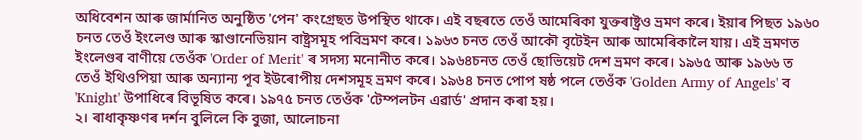অধিবেশন আৰু জার্মানিত অনুষ্ঠিত 'পেন' কংগ্ৰেছত উপস্থিত থাকে। এই বছৰতে তেওঁ আমেৰিকা যুক্তৰাষ্ট্ৰও ভ্রমণ কৰে। ইয়াৰ পিছত ১৯৬০ চনত তেওঁ ইংলেণ্ড আৰু স্কাণ্ডানেভিয়ান বাষ্ট্রসমূহ পবিভ্রমণ কৰে। ১৯৬৩ চনত তেওঁ আকৌ বৃটেইন আৰু আমেৰিকালৈ যায়। এই ভ্রমণত ইংলেণ্ডৰ বাণীয়ে তেওঁক 'Order of Merit' ৰ সদস্য মনোনীত কৰে। ১৯৬৪চনত তেওঁ ছোভিয়েট দেশ ভ্রমণ কৰে। ১৯৬৫ আৰু ১৯৬৬ ত তেওঁ ইথিওপিয়া আৰু অন্যান্য পূব ইউৰোপীয় দেশসমূহ ভ্রমণ কৰে। ১৯৬৪ চনত পোপ ষষ্ঠ পলে তেওঁক 'Golden Army of Angels' ব 'Knight' উপাধিৰে বিভূষিত কৰে। ১৯৭৫ চনত তেওঁক 'টেম্পলটন এৱাৰ্ড' প্রদান কৰা হয়।
২। ৰাধাকৃষ্ণণৰ দৰ্শন বুলিলে কি বুজা, আলোচনা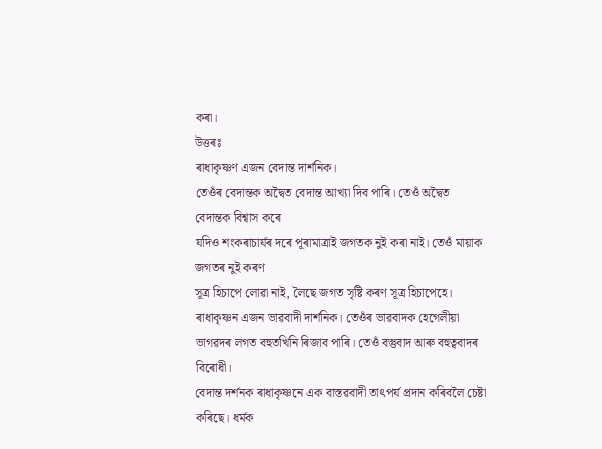কৰা।
উত্তৰঃ
ৰাধাকৃষ্ণণ এজন বেদান্ত দার্শনিক।
তেওঁৰ বেদান্তক অদ্বৈত বেদান্ত আখ্যা দিব পাৰি। তেওঁ অদ্বৈত বেদান্তক বিশ্বাস কৰে
যদিও শংকৰাচাৰ্যৰ দৰে পূৰামাত্রাই জগতক নুই কৰা নাই। তেওঁ মায়াক জগতৰ নুই কৰণ
সূত্ৰ হিচাপে লোৱা নাই, লৈছে জগত সৃষ্টি কৰণ সূত্র হিচাপেহে।
ৰাধাকৃষ্ণন এজন ভাৱবাদী দার্শনিক। তেওঁৰ ভাৱবাদক হেগেলীয়া ভাগৱদৰ লগত বহুতখিনি ৰিজাব পাৰি। তেওঁ বস্তুবাদ আৰু বহুত্ববাদৰ বিৰোধী।
বেদান্ত দর্শনক ৰাধাকৃষ্ণনে এক বাস্তৱবাদী তাৎপর্য প্রদান কৰিবলৈ চেষ্টা কৰিছে। ধৰ্মক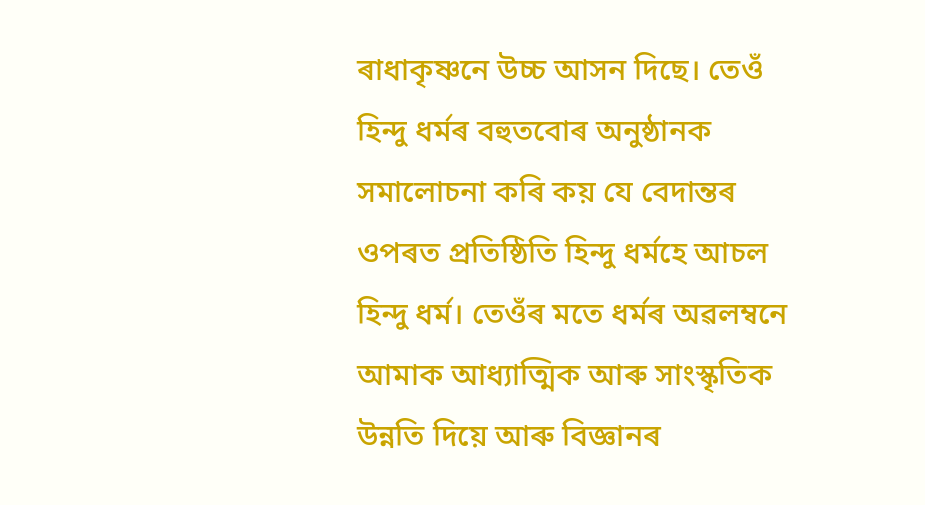ৰাধাকৃষ্ণনে উচ্চ আসন দিছে। তেওঁ হিন্দু ধৰ্মৰ বহুতবোৰ অনুষ্ঠানক সমালোচনা কৰি কয় যে বেদান্তৰ ওপৰত প্রতিষ্ঠিতি হিন্দু ধর্মহে আচল হিন্দু ধর্ম। তেওঁৰ মতে ধৰ্মৰ অৱলম্বনে আমাক আধ্যাত্মিক আৰু সাংস্কৃতিক উন্নতি দিয়ে আৰু বিজ্ঞানৰ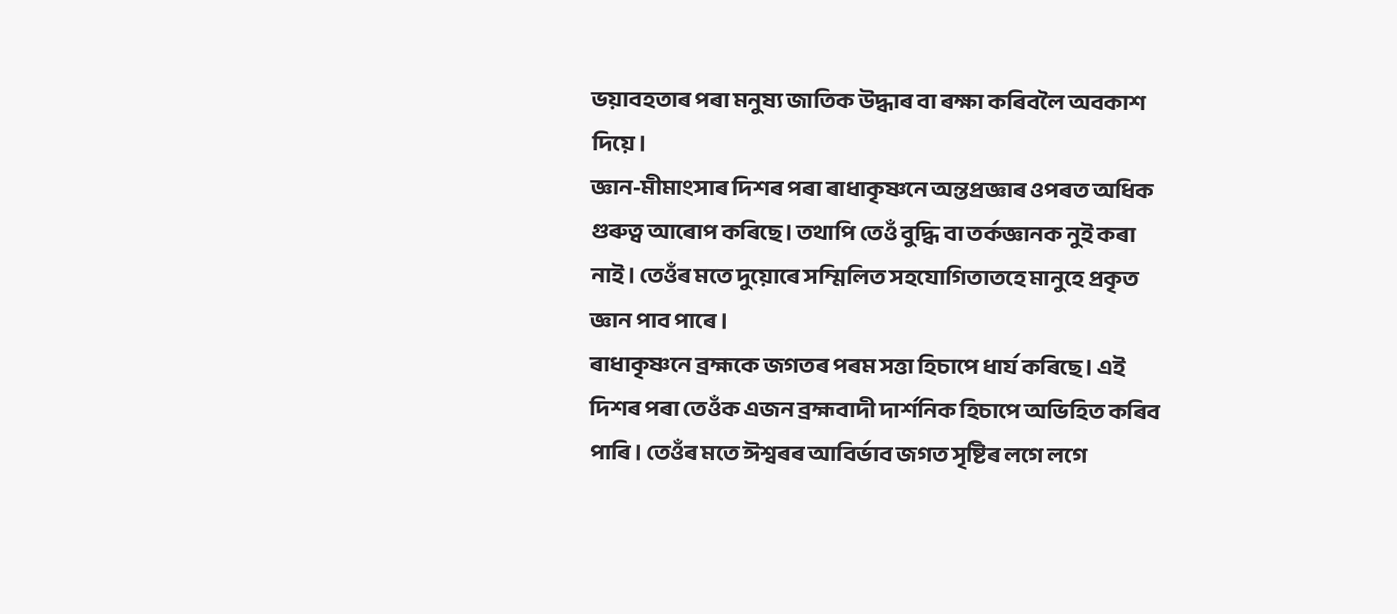ভয়াবহতাৰ পৰা মনুষ্য জাতিক উদ্ধাৰ বা ৰক্ষা কৰিবলৈ অবকাশ দিয়ে।
জ্ঞান-মীমাংসাৰ দিশৰ পৰা ৰাধাকৃষ্ণনে অন্তপ্ৰজ্ঞাৰ ওপৰত অধিক গুৰুত্ব আৰোপ কৰিছে। তথাপি তেওঁ বুদ্ধি বা তর্কজ্ঞানক নুই কৰা নাই। তেওঁৰ মতে দুয়োৰে সম্মিলিত সহযোগিতাতহে মানুহে প্রকৃত জ্ঞান পাব পাৰে।
ৰাধাকৃষ্ণনে ব্ৰহ্মকে জগতৰ পৰম সত্তা হিচাপে ধাৰ্য কৰিছে। এই দিশৰ পৰা তেওঁক এজন ব্রহ্মবাদী দার্শনিক হিচাপে অভিহিত কৰিব পাৰি। তেওঁৰ মতে ঈশ্বৰৰ আবির্ভাব জগত সৃষ্টিৰ লগে লগে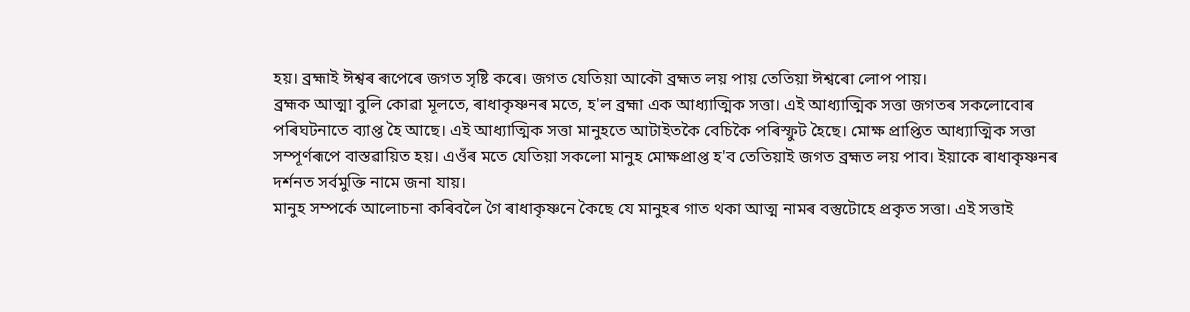হয়। ব্রহ্মাই ঈশ্বৰ ৰূপেৰে জগত সৃষ্টি কৰে। জগত যেতিয়া আকৌ ব্রহ্মত লয় পায় তেতিয়া ঈশ্বৰো লোপ পায়।
ব্রহ্মক আত্মা বুলি কোৱা মূলতে, ৰাধাকৃষ্ণনৰ মতে, হ'ল ব্ৰহ্মা এক আধ্যাত্মিক সত্তা। এই আধ্যাত্মিক সত্তা জগতৰ সকলোবোৰ পৰিঘটনাতে ব্যাপ্ত হৈ আছে। এই আধ্যাত্মিক সত্তা মানুহতে আটাইতকৈ বেচিকৈ পৰিস্ফুট হৈছে। মোক্ষ প্রাপ্তিত আধ্যাত্মিক সত্তা সম্পূর্ণৰূপে বাস্তৱায়িত হয়। এওঁৰ মতে যেতিয়া সকলো মানুহ মোক্ষপ্রাপ্ত হ'ব তেতিয়াই জগত ব্রহ্মত লয় পাব। ইয়াকে ৰাধাকৃষ্ণনৰ দৰ্শনত সর্বমুক্তি নামে জনা যায়।
মানুহ সম্পর্কে আলোচনা কৰিবলৈ গৈ ৰাধাকৃষ্ণনে কৈছে যে মানুহৰ গাত থকা আত্ম নামৰ বস্তুটোহে প্রকৃত সত্তা। এই সত্তাই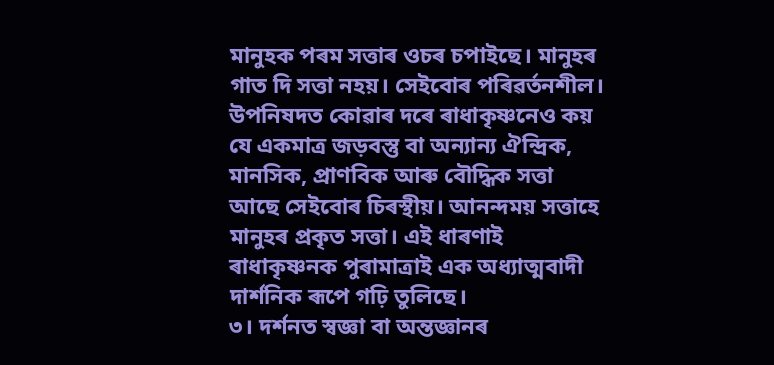মানুহক পৰম সত্তাৰ ওচৰ চপাইছে। মানুহৰ গাত দি সত্তা নহয়। সেইবোৰ পৰিৱৰ্তনশীল। উপনিষদত কোৱাৰ দৰে ৰাধাকৃষ্ণনেও কয় যে একমাত্র জড়বস্তু বা অন্যান্য ঐন্দ্রিক, মানসিক, প্রাণবিক আৰু বৌদ্ধিক সত্তা আছে সেইবোৰ চিৰস্থীয়। আনন্দময় সত্তাহে মানুহৰ প্রকৃত সত্তা। এই ধাৰণাই ৰাধাকৃষ্ণনক পুৰামাত্রাই এক অধ্যাত্মবাদী দার্শনিক ৰূপে গঢ়ি তুলিছে।
৩। দৰ্শনত স্বজ্ঞা বা অন্তজ্ঞানৰ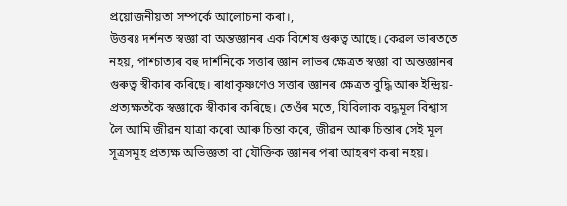প্ৰয়োজনীয়তা সম্পর্কে আলোচনা কৰা।,
উত্তৰঃ দৰ্শনত স্বজ্ঞা বা অন্তজ্ঞানৰ এক বিশেষ গুৰুত্ব আছে। কেৱল ভাৰততে নহয়, পাশ্চাত্যৰ বহু দার্শনিকে সত্তাৰ জ্ঞান লাভৰ ক্ষেত্ৰত স্বজ্ঞা বা অন্তজ্ঞানৰ গুৰুত্ব স্বীকাৰ কৰিছে। ৰাধাকৃষ্ণণেও সত্তাৰ জ্ঞানৰ ক্ষেত্ৰত বুদ্ধি আৰু ইন্দ্রিয়-প্রত্যক্ষতকৈ স্বজ্ঞাকে স্বীকাৰ কৰিছে। তেওঁৰ মতে, যিবিলাক বদ্ধমূল বিশ্বাস লৈ আমি জীৱন যাত্ৰা কৰো আৰু চিন্তা কৰে, জীৱন আৰু চিন্তাৰ সেই মূল সূত্ৰসমূহ প্রত্যক্ষ অভিজ্ঞতা বা যৌক্তিক জ্ঞানৰ পৰা আহৰণ কৰা নহয়।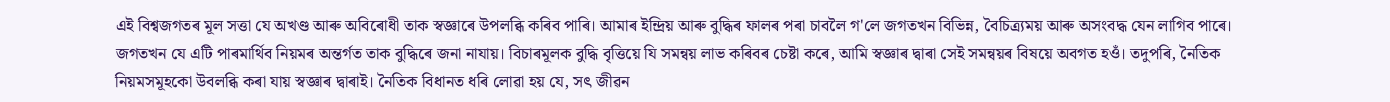এই বিশ্বজগতৰ মূল সত্তা যে অখণ্ড আৰু অবিৰোধী তাক স্বজ্ঞাৰে উপলব্ধি কৰিব পাৰি। আমাৰ ইন্দ্ৰিয় আৰু বুদ্ধিৰ ফালৰ পৰা চাবলৈ গ'লে জগতখন বিভিন্ন, বৈচিত্র্যময় আৰু অসংবদ্ধ যেন লাগিব পাৰে। জগতখন যে এটি পাৰমার্থিব নিয়মৰ অন্তৰ্গত তাক বুদ্ধিৰে জনা নাযায়। বিচাৰমূলক বুদ্ধি বৃত্তিয়ে যি সমন্বয় লাভ কৰিবৰ চেষ্টা কৰে, আমি স্বজ্ঞাৰ দ্বাৰা সেই সমন্বয়ৰ বিষয়ে অবগত হওঁ। তদুপৰি, নৈতিক নিয়মসমূহকো উবলব্ধি কৰা যায় স্বজ্ঞাৰ দ্বাৰাই। নৈতিক বিধানত ধৰি লোৱা হয় যে, সৎ জীৱন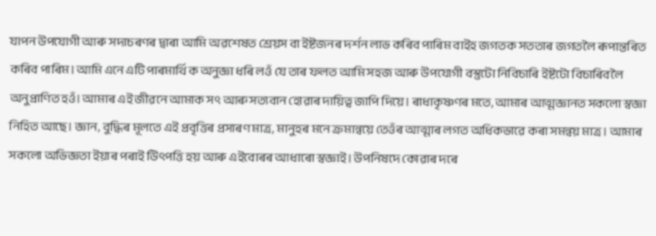যাপন উপযোগী আৰু সদাচৰণৰ দ্বাৰা আমি অৱশেষত শ্রেয়স বা ইষ্টজনৰ দৰ্শন লাভ কৰিব পাৰিম বাইহ জগতক সততাৰ জগতলৈ ৰূপান্তৰিত কৰিব পাৰিম। আমি এনে এটি পাৰমার্থিক অনুজ্ঞা ধৰি লওঁ যে তাৰ ফলত আমি সহজ আৰু উপযোগী বস্তুটো নিবিচাৰি ইষ্টটো বিচাৰিবলৈ অনুপ্রাণিত হওঁ। আমাৰ এই জীৱনে আমাক সৎ আৰু সত্যবান হোৱাৰ দায়িত্ব জাপি দিয়ে। ৰাধাকৃষ্ণণৰ মতে, আমাৰ আত্মজ্ঞানত সকলো স্বজ্ঞা নিহিত আছে। জ্ঞান, বুদ্ধিৰ মূলতে এই প্রবৃত্তিৰ প্ৰসাৰণ মাত্র, মানুহৰ মনে ক্রমান্বয়ে তেওঁৰ আত্মাৰ লগত অধিকভাৱে কৰা সমন্বয় মাত্র। আমাৰ সকলো অভিজ্ঞতা ইয়াৰ পৰাই উিৎপত্তি হয় আৰু এইবোৰৰ আধাৰো স্বজ্ঞাই। উপনিষদে কোৱাৰ দৰে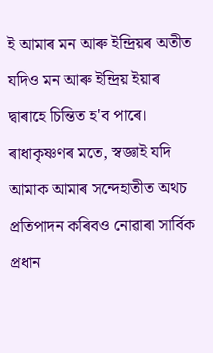ই আমাৰ মন আৰু ইন্দ্রিয়ৰ অতীত যদিও মন আৰু ইন্দ্ৰিয় ইয়াৰ দ্বাৰাহে চিন্তিত হ'ব পাৰে।
ৰাধাকৃষ্ণণৰ মতে, স্বজ্ঞাই যদি আমাক আমাৰ সন্দেহাতীত অথচ প্রতিপাদন কৰিবও নোৱাৰা সার্বিক প্রধান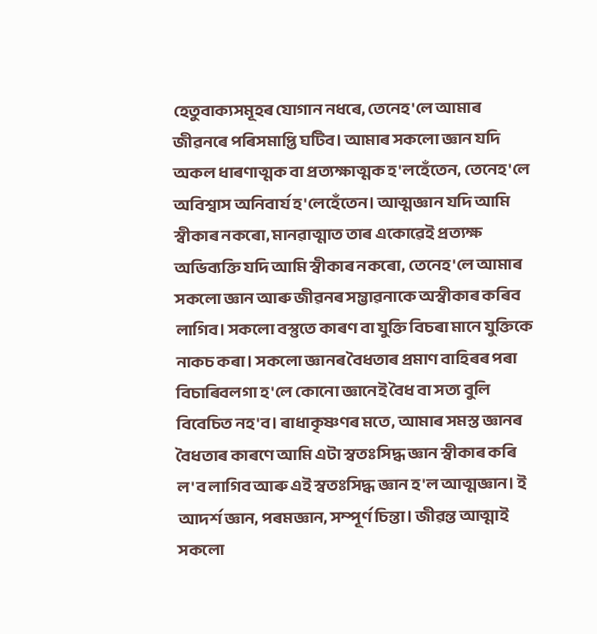হেতুবাক্যসমূহৰ যোগান নধৰে, তেনেহ'লে আমাৰ জীৱনৰে পৰিসমাপ্তি ঘটিব। আমাৰ সকলো জ্ঞান যদি অকল ধাৰণাত্মক বা প্রত্যক্ষাত্মক হ'লহেঁতেন, তেনেহ'লে অবিশ্বাস অনিবার্য হ'লেহেঁতেন। আত্মজ্ঞান যদি আমি স্বীকাৰ নকৰো, মানৱাত্মাত তাৰ একোৱেই প্রত্যক্ষ অভিব্যক্তি যদি আমি স্বীকাৰ নকৰো, তেনেহ'লে আমাৰ সকলো জ্ঞান আৰু জীৱনৰ সম্ভাৱনাকে অস্বীকাৰ কৰিব লাগিব। সকলো বস্তুতে কাৰণ বা যুক্তি বিচৰা মানে যুক্তিকে নাকচ কৰা। সকলো জ্ঞানৰ বৈধতাৰ প্ৰমাণ বাহিৰৰ পৰা বিচাৰিবলগা হ'লে কোনো জ্ঞানেই বৈধ বা সত্য বুলি বিবেচিত নহ'ব। ৰাধাকৃষ্ণণৰ মতে, আমাৰ সমস্ত জ্ঞানৰ বৈধতাৰ কাৰণে আমি এটা স্বতঃসিদ্ধ জ্ঞান স্বীকাৰ কৰি ল'ব লাগিব আৰু এই স্বতঃসিদ্ধ জ্ঞান হ'ল আত্মজ্ঞান। ই আদর্শ জ্ঞান, পৰমজ্ঞান, সম্পূর্ণ চিন্তা। জীৱন্ত আত্মাই সকলো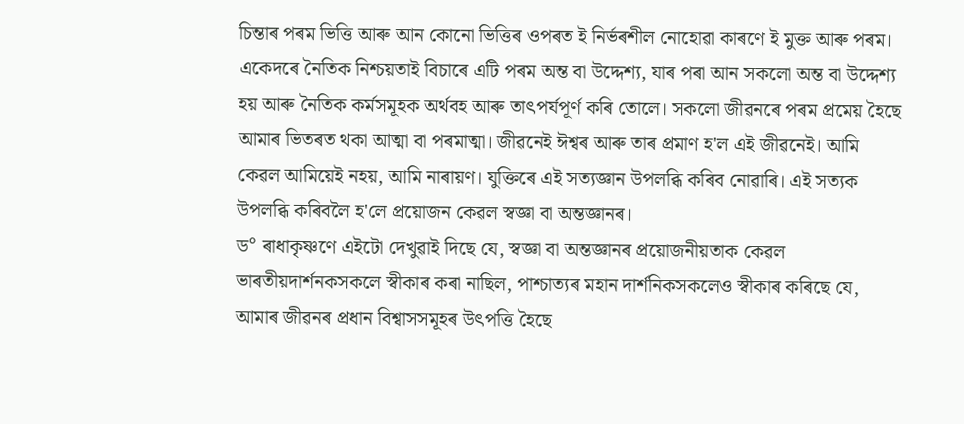চিন্তাৰ পৰম ভিত্তি আৰু আন কোনো ভিত্তিৰ ওপৰত ই নিৰ্ভৰশীল নোহোৱা কাৰণে ই মুক্ত আৰু পৰম। একেদৰে নৈতিক নিশ্চয়তাই বিচাৰে এটি পৰম অন্ত বা উদ্দেশ্য, যাৰ পৰা আন সকলো অন্ত বা উদ্দেশ্য হয় আৰু নৈতিক কর্মসমূহক অর্থবহ আৰু তাৎপৰ্যপূৰ্ণ কৰি তোলে। সকলো জীৱনৰে পৰম প্ৰমেয় হৈছে আমাৰ ভিতৰত থকা আত্মা বা পৰমাত্মা। জীৱনেই ঈশ্বৰ আৰু তাৰ প্ৰমাণ হ'ল এই জীৱনেই। আমি কেৱল আমিয়েই নহয়, আমি নাৰায়ণ। যুক্তিৰে এই সত্যজ্ঞান উপলব্ধি কৰিব নোৱাৰি। এই সত্যক উপলব্ধি কৰিবলৈ হ'লে প্রয়োজন কেৱল স্বজ্ঞা বা অন্তজ্ঞানৰ।
ড° ৰাধাকৃষ্ণণে এইটো দেখুৱাই দিছে যে, স্বজ্ঞা বা অন্তজ্ঞানৰ প্রয়োজনীয়তাক কেৱল ভাৰতীয়দার্শনকসকলে স্বীকাৰ কৰা নাছিল, পাশ্চাত্যৰ মহান দার্শনিকসকলেও স্বীকাৰ কৰিছে যে, আমাৰ জীৱনৰ প্ৰধান বিশ্বাসসমূহৰ উৎপত্তি হৈছে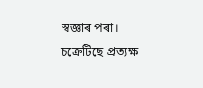স্বজ্ঞাৰ পৰা। চক্ৰেটিছে প্রত্যক্ষ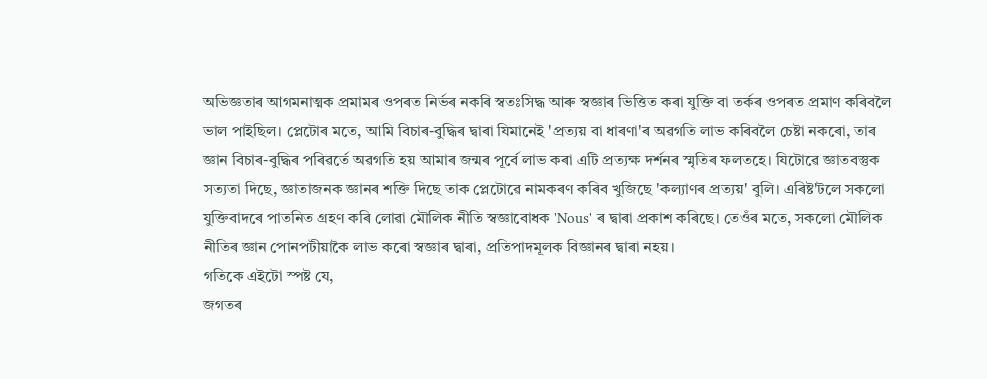অভিজ্ঞতাৰ আগমনাত্মক প্ৰমামৰ ওপৰত নিৰ্ভৰ নকৰি স্বতঃসিদ্ধ আৰু স্বজ্ঞাৰ ভিত্তিত কৰা যুক্তি বা তৰ্কৰ ওপৰত প্ৰমাণ কৰিবলৈ ভাল পাইছিল। প্লেটোৰ মতে, আমি বিচাৰ-বুদ্ধিৰ দ্বাৰা যিমানেই 'প্রত্যয় বা ধাৰণা'ৰ অৱগতি লাভ কৰিবলৈ চেষ্টা নকৰো, তাৰ জ্ঞান বিচাৰ-বুদ্ধিৰ পৰিৱৰ্তে অৱগতি হয় আমাৰ জন্মৰ পূৰ্বে লাভ কৰা এটি প্রত্যক্ষ দৰ্শনৰ স্মৃতিৰ ফলতহে। যিটোৱে জ্ঞাতবস্তুক সত্যতা দিছে, জ্ঞাতাজনক জ্ঞানৰ শক্তি দিছে তাক প্লেটোৱে নামকৰণ কৰিব খুজিছে 'কল্যাণৰ প্রত্যয়' বুলি। এৰিষ্ট'টলে সকলো যুক্তিবাদৰে পাতনিত গ্রহণ কৰি লোৱা মৌলিক নীতি স্বজ্ঞাবোধক 'Nous' ৰ দ্বাৰা প্ৰকাশ কৰিছে। তেওঁৰ মতে, সকলো মৌলিক নীতিৰ জ্ঞান পোনপটীয়াকৈ লাভ কৰো স্বজ্ঞাৰ দ্বাৰা, প্রতিপাদমূলক বিজ্ঞানৰ দ্বাৰা নহয়।
গতিকে এইটো স্পষ্ট যে,
জগতৰ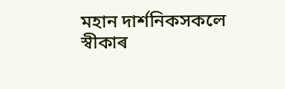মহান দার্শনিকসকলে স্বীকাৰ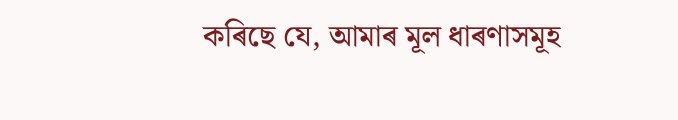কৰিছে যে, আমাৰ মূল ধাৰণাসমূহ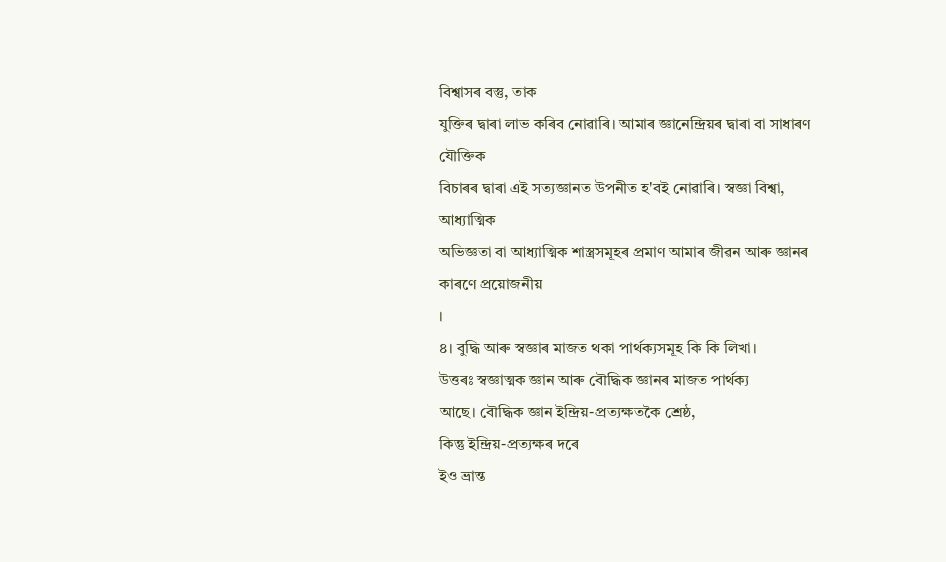বিশ্বাসৰ বস্তু, তাক
যুক্তিৰ দ্বাৰা লাভ কৰিব নোৱাৰি। আমাৰ জ্ঞানেন্দ্রিয়ৰ দ্বাৰা বা সাধাৰণ যৌক্তিক
বিচাৰৰ দ্বাৰা এই সত্যজ্ঞানত উপনীত হ'বই নোৱাৰি। স্বজ্ঞা বিশ্বা, আধ্যাত্মিক
অভিজ্ঞতা বা আধ্যাত্মিক শাস্ত্রসমূহৰ প্ৰমাণ আমাৰ জীৱন আৰু জ্ঞানৰ কাৰণে প্রয়োজনীয়
।
৪। বুদ্ধি আৰু স্বজ্ঞাৰ মাজত থকা পার্থক্যসমূহ কি কি লিখা।
উত্তৰঃ স্বজ্ঞাত্মক জ্ঞান আৰু বৌদ্ধিক জ্ঞানৰ মাজত পাৰ্থক্য
আছে। বৌদ্ধিক জ্ঞান ইন্দ্রিয়-প্রত্যক্ষতকৈ শ্রেষ্ঠ,
কিন্তু ইন্দ্রিয়-প্রত্যক্ষৰ দৰে
ইও ভ্রান্ত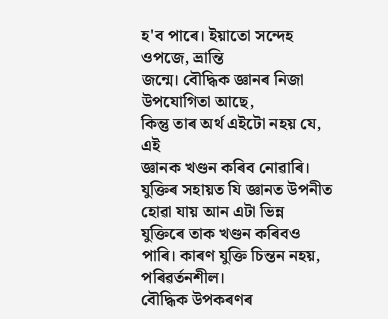হ'ব পাৰে। ইয়াতো সন্দেহ ওপজে, ভ্রান্তি
জন্মে। বৌদ্ধিক জ্ঞানৰ নিজা উপযোগিতা আছে,
কিন্তু তাৰ অৰ্থ এইটো নহয় যে, এই
জ্ঞানক খণ্ডন কৰিব নোৱাৰি। যুক্তিৰ সহায়ত যি জ্ঞানত উপনীত হোৱা যায় আন এটা ভিন্ন
যুক্তিৰে তাক খণ্ডন কৰিবও পাৰি। কাৰণ যুক্তি চিন্তন নহয়, পৰিৱৰ্তনশীল।
বৌদ্ধিক উপকৰণৰ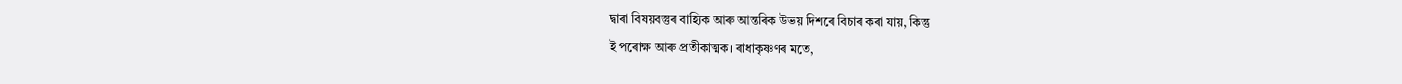দ্বাৰা বিষয়বস্তুৰ বাহ্যিক আৰু আন্তৰিক উভয় দিশৰে বিচাৰ কৰা যায়, কিন্তু
ই পৰোক্ষ আৰু প্রতীকাত্মক। ৰাধাকৃষ্ণণৰ মতে,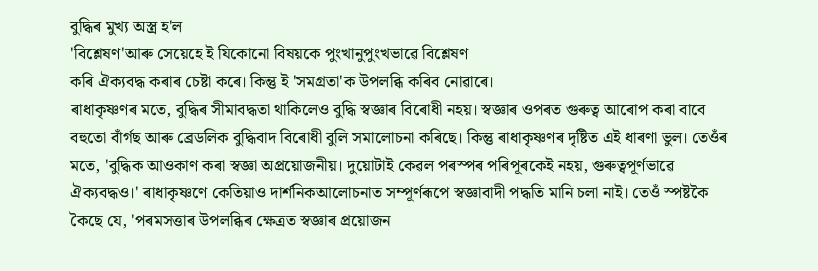বুদ্ধিৰ মুখ্য অস্ত্ৰ হ'ল
'বিশ্লেষণ'আৰু সেয়েহে ই যিকোনো বিষয়কে পুংখানুপুংখভাৱে বিশ্লেষণ
কৰি ঐক্যবদ্ধ কৰাৰ চেষ্টা কৰে। কিন্তু ই 'সমগ্রতা'ক উপলব্ধি কৰিব নোৱাৰে।
ৰাধাকৃষ্ণণৰ মতে, বুদ্ধিৰ সীমাবদ্ধতা থাকিলেও বুদ্ধি স্বজ্ঞাৰ বিৰোধী নহয়। স্বজ্ঞাৰ ওপৰত গুৰুত্ব আৰোপ কৰা বাবে বহুতো বাঁৰ্গছ আৰু ব্ৰেডলিক বুদ্ধিবাদ বিৰোধী বুলি সমালোচনা কৰিছে। কিন্তু ৰাধাকৃষ্ণণৰ দৃষ্টিত এই ধাৰণা ভুল। তেওঁৰ মতে, 'বুদ্ধিক আওকাণ কৰা স্বজ্ঞা অপ্রয়োজনীয়। দুয়োটাই কেৱল পৰস্পৰ পৰিপূৰকেই নহয়, গুৰুত্বপূৰ্ণভাৱে ঐক্যবদ্ধও।' ৰাধাকৃষ্ণণে কেতিয়াও দার্শনিকআলোচনাত সম্পূৰ্ণৰূপে স্বজ্ঞাবাদী পদ্ধতি মানি চলা নাই। তেওঁ স্পষ্টকৈ কৈছে যে, 'পৰমসত্তাৰ উপলব্ধিৰ ক্ষেত্ৰত স্বজ্ঞাৰ প্ৰয়োজন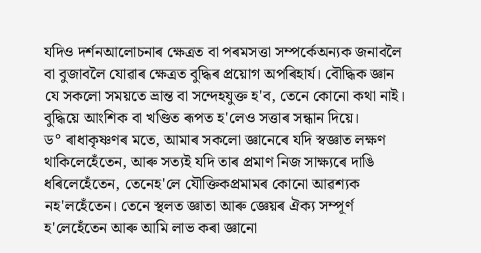যদিও দর্শনআলোচনাৰ ক্ষেত্ৰত বা পৰমসত্তা সম্পর্কেঅন্যক জনাবলৈ বা বুজাবলৈ যোৱাৰ ক্ষেত্ৰত বুদ্ধিৰ প্ৰয়োগ অপৰিহাৰ্য। বৌদ্ধিক জ্ঞান যে সকলো সময়তে ভ্রান্ত বা সন্দেহযুক্ত হ'ব, তেনে কোনো কথা নাই। বুদ্ধিয়ে আংশিক বা খণ্ডিত ৰূপত হ'লেও সত্তাৰ সন্ধান দিয়ে।
ড° ৰাধাকৃষ্ণণৰ মতে, আমাৰ সকলো জ্ঞানেৰে যদি স্বজ্ঞাত লক্ষণ থাকিলেহেঁতেন, আৰু সত্যই যদি তাৰ প্ৰমাণ নিজ সাক্ষ্যৰে দাঙি ধৰিলেহেঁতেন, তেনেহ'লে যৌক্তিকপ্ৰমামৰ কোনো আৱশ্যক নহ'লহেঁতেন। তেনে স্থলত জ্ঞাতা আৰু জ্ঞেয়ৰ ঐক্য সম্পূর্ণ হ'লেহেঁতেন আৰু আমি লাভ কৰা জ্ঞানো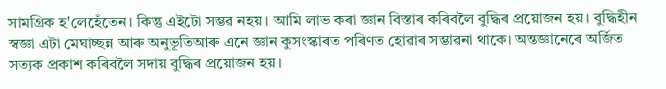সামগ্রিক হ'লেহেঁতেন। কিন্তু এইটো সম্ভৱ নহয়। আমি লাভ কৰা জ্ঞান বিস্তাৰ কৰিবলৈ বুদ্ধিৰ প্ৰয়োজন হয়। বুদ্ধিহীন স্বজ্ঞা এটা মেঘাচ্ছন্ন আৰু অনুভূতিআৰু এনে জ্ঞান কুসংস্কাৰত পৰিণত হোৱাৰ সম্ভাৱনা থাকে। অন্তজ্ঞানেৰে অৰ্জিত সত্যক প্ৰকাশ কৰিবলৈ সদায় বুদ্ধিৰ প্ৰয়োজন হয়।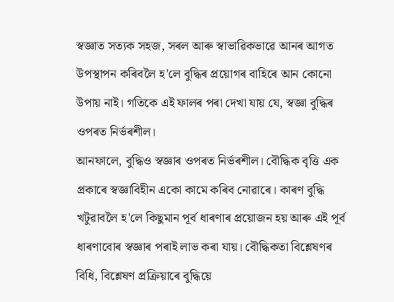স্বজ্ঞাত সত্যক সহজ, সৰল আৰু স্বাভাৱিকভাৱে আনৰ আগত উপস্থাপন কৰিবলৈ হ'লে বুদ্ধিৰ প্ৰয়োগৰ বাহিৰে আন কোনো উপায় নাই। গতিকে এই ফালৰ পৰা দেখা যায় যে, স্বজ্ঞা বুদ্ধিৰ ওপৰত নিৰ্ভৰশীল।
আনফালে, বুদ্ধিও স্বজ্ঞাৰ ওপৰত নিৰ্ভৰশীল। বৌদ্ধিক বৃত্তি এক প্ৰকাৰে স্বজ্ঞাবিহীন একো কামে কৰিব নোৱাৰে। কাৰণ বুদ্ধি খটুৱাবলৈ হ'লে কিছুমান পূর্ব ধাৰণাৰ প্ৰয়োজন হয় আৰু এই পূর্ব ধাৰণাবোৰ স্বজ্ঞাৰ পৰাই লাভ কৰা যায়। বৌদ্ধিকতা বিশ্লেষণৰ বিধি, বিশ্লেষণ প্ৰক্ৰিয়াৰে বুদ্ধিয়ে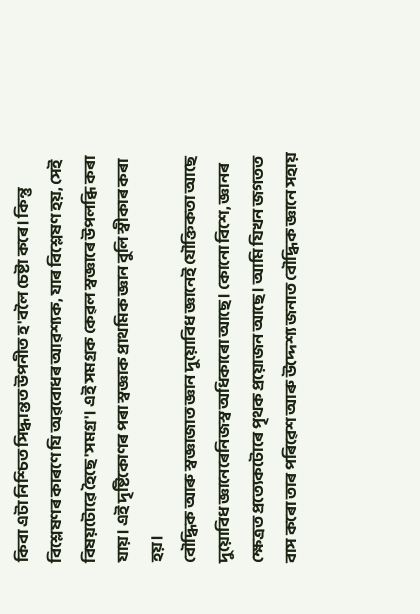কিবা এটা নিশ্চিত সিদ্ধান্তত উপনীত হ'বলৈ চেষ্টা কৰে। কিন্তু বিশ্লেষণৰ কাৰণে যি অৱবোধৰ আৱশ্যক, যাৰ বিশ্লেষণ হয়, সেই বিষয়টোৱে হৈছে 'সমগ্র'। এই সমগ্রক কেৱল স্বজ্ঞাৰে উপলব্ধি কৰা যায়। এই দৃষ্টিকোণৰ পৰা স্বজ্ঞাক প্রাথমিক জ্ঞান বুলি স্বীকাৰ কৰা হয়।
বৌদ্ধিক আৰু স্বজ্ঞাজাত জ্ঞান দুয়োবিধ জ্ঞানেই যৌক্তিকতা আছে দুয়োবিধ জ্ঞানেৰেনিজস্ব অধিকাৰো আছে। কোনো বিশে, জ্ঞানৰ ক্ষেত্ৰত প্রত্যেকটোৰে পৃথক প্রয়োজন আছে। আমি যিখন জগতত বাস কৰো তাৰ পৰিৱেশ আৰু উদ্দেশ্য জনাত বৌদ্ধিক জ্ঞানে সহায়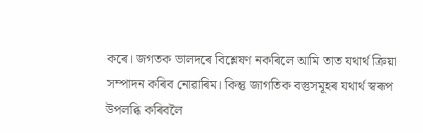কৰে। জগতক ভালদৰে বিশ্লেষণ নকৰিলে আমি তাত যথার্থ ক্রিয়া সম্পাদন কৰিব নোৱাৰিম। কিন্তু জাগতিক বস্তুসমূহৰ যথার্থ স্বৰূপ উপলব্ধি কৰিবলৈ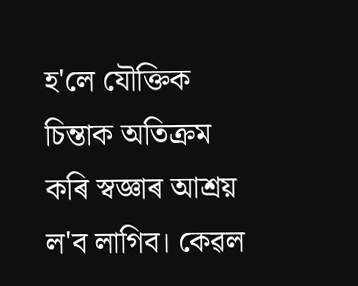হ'লে যৌক্তিক চিন্তাক অতিক্রম কৰি স্বজ্ঞাৰ আশ্রয় ল'ব লাগিব। কেৱল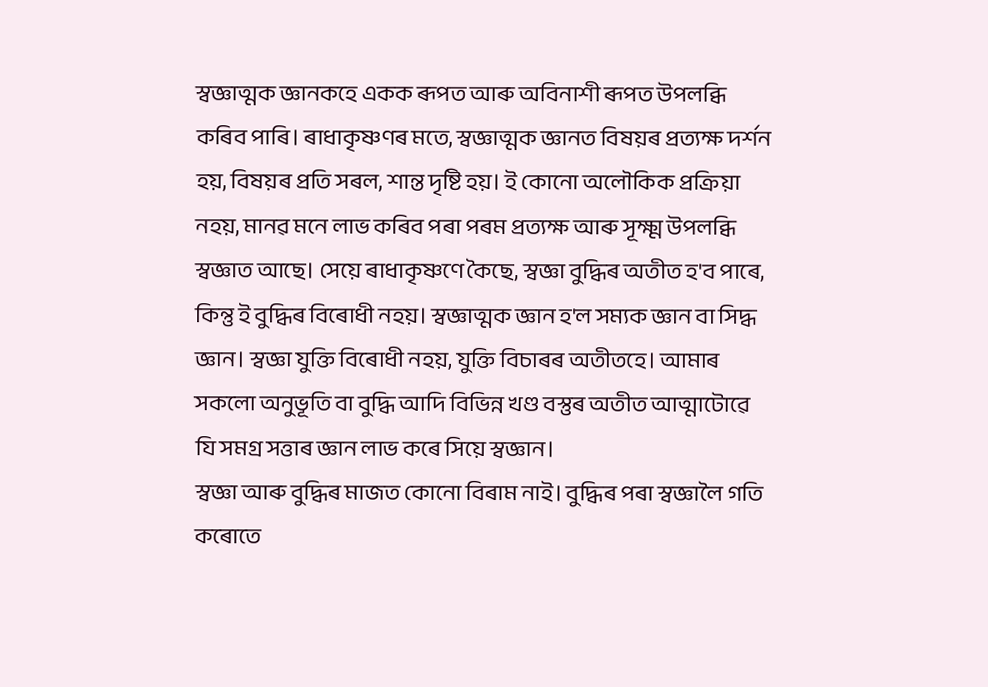স্বজ্ঞাত্মক জ্ঞানকহে একক ৰূপত আৰু অবিনাশী ৰূপত উপলব্ধি কৰিব পাৰি। ৰাধাকৃষ্ণণৰ মতে, স্বজ্ঞাত্মক জ্ঞানত বিষয়ৰ প্ৰত্যক্ষ দর্শন হয়, বিষয়ৰ প্রতি সৰল, শান্ত দৃষ্টি হয়। ই কোনো অলৌকিক প্রক্রিয়া নহয়, মানৱ মনে লাভ কৰিব পৰা পৰম প্ৰত্যক্ষ আৰু সূক্ষ্ম উপলব্ধি স্বজ্ঞাত আছে। সেয়ে ৰাধাকৃষ্ণণে কৈছে, স্বজ্ঞা বুদ্ধিৰ অতীত হ'ব পাৰে, কিন্তু ই বুদ্ধিৰ বিৰোধী নহয়। স্বজ্ঞাত্মক জ্ঞান হ'ল সম্যক জ্ঞান বা সিদ্ধ জ্ঞান। স্বজ্ঞা যুক্তি বিৰোধী নহয়, যুক্তি বিচাৰৰ অতীতহে। আমাৰ সকলো অনুভূতি বা বুদ্ধি আদি বিভিন্ন খণ্ড বস্তুৰ অতীত আত্মাটোৱে যি সমগ্র সত্তাৰ জ্ঞান লাভ কৰে সিয়ে স্বজ্ঞান।
স্বজ্ঞা আৰু বুদ্ধিৰ মাজত কোনো বিৰাম নাই। বুদ্ধিৰ পৰা স্বজ্ঞালৈ গতি কৰোতে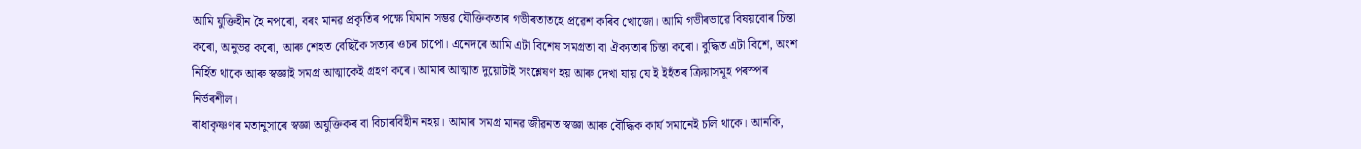আমি যুক্তিহীন হৈ নপৰো, বৰং মানৱ প্ৰকৃতিৰ পক্ষে যিমান সম্ভৱ যৌক্তিকতাৰ গভীৰতাতহে প্ৰৱেশ কৰিব খোজো। আমি গভীৰভাৱে বিষয়বোৰ চিন্তা কৰো, অনুভৱ কৰো, আৰু শেহত বেছিকৈ সত্যৰ ওচৰ চাপো। এনেদৰে আমি এটা বিশেষ সমগ্রতা বা ঐক্যতাৰ চিন্তা কৰো। বুদ্ধিত এটা বিশে, অংশ নির্হিত থাকে আৰু স্বজ্ঞাই সমগ্র আত্মাকেই গ্রহণ কৰে। আমাৰ আত্মাত দুয়োটাই সংশ্লেষণ হয় আৰু দেখা যায় যে ই ইহঁতৰ ক্ৰিয়াসমূহ পৰস্পৰ নিৰ্ভৰশীল।
ৰাধাকৃষ্ণণৰ মতানুসাৰে স্বজ্ঞা অযুক্তিকৰ বা বিচাৰবিহীন নহয়। আমাৰ সমগ্ৰ মানৱ জীৱনত স্বজ্ঞা আৰু বৌদ্ধিক কার্য সমানেই চলি থাকে। আনকি,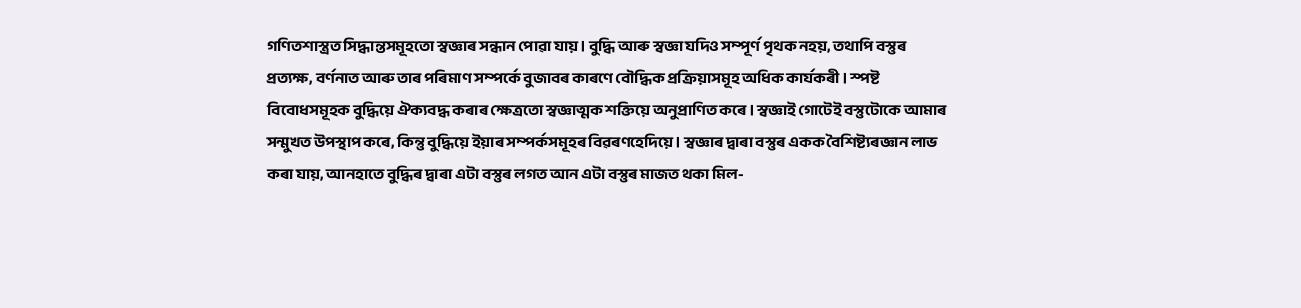গণিতশাস্ত্রত সিদ্ধান্তসমূহতো স্বজ্ঞাৰ সন্ধান পোৱা যায়। বুদ্ধি আৰু স্বজ্ঞা যদিও সম্পূর্ণ পৃথক নহয়, তথাপি বস্তুৰ প্ৰত্যক্ষ, বর্ণনাত আৰু তাৰ পৰিমাণ সম্পৰ্কে বুজাবৰ কাৰণে বৌদ্ধিক প্রক্রিয়াসমূহ অধিক কাৰ্যকৰী। স্পষ্ট বিবোধসমূহক বুদ্ধিয়ে ঐক্যবদ্ধ কৰাৰ ক্ষেত্ৰতো স্বজ্ঞাত্মক শক্তিয়ে অনুপ্রাণিত কৰে। স্বজ্ঞাই গোটেই বস্তুটোকে আমাৰ সন্মুখত উপস্থাপ কৰে, কিন্তু বুদ্ধিয়ে ইয়াৰ সম্পৰ্কসমূহৰ বিৱৰণহেদিয়ে। স্বজ্ঞাৰ দ্বাৰা বস্তুৰ একক বৈশিষ্ট্যৰজ্ঞান লাভ কৰা যায়, আনহাতে বুদ্ধিৰ দ্বাৰা এটা বস্তুৰ লগত আন এটা বস্তুৰ মাজত থকা মিল-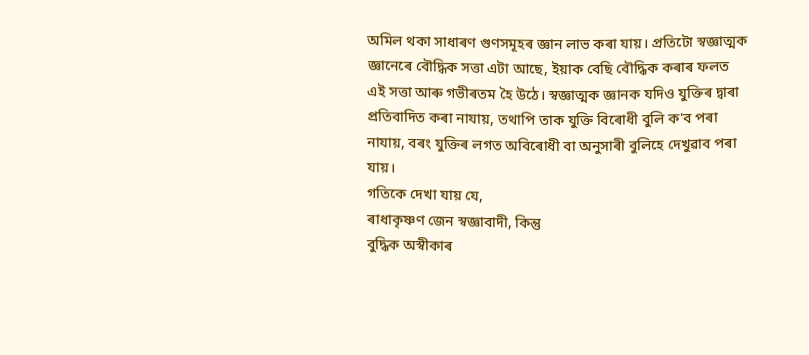অমিল থকা সাধাৰণ গুণসমূহৰ জ্ঞান লাভ কৰা যায়। প্রতিটো স্বজ্ঞাত্মক জ্ঞানেৰে বৌদ্ধিক সত্তা এটা আছে, ইয়াক বেছি বৌদ্ধিক কৰাৰ ফলত এই সত্তা আৰু গভীৰতম হৈ উঠে। স্বজ্ঞাত্মক জ্ঞানক যদিও যুক্তিৰ দ্বাৰা প্ৰতিবাদিত কৰা নাযায়, তথাপি তাক যুক্তি বিৰোধী বুলি ক'ব পৰা নাযায়, বৰং যুক্তিৰ লগত অবিৰোধী বা অনুসাৰী বুলিহে দেখুৱাব পৰা যায়।
গতিকে দেখা যায় যে,
ৰাধাকৃষ্ণণ জেন স্বজ্ঞাবাদী, কিন্তু
বুদ্ধিক অস্বীকাৰ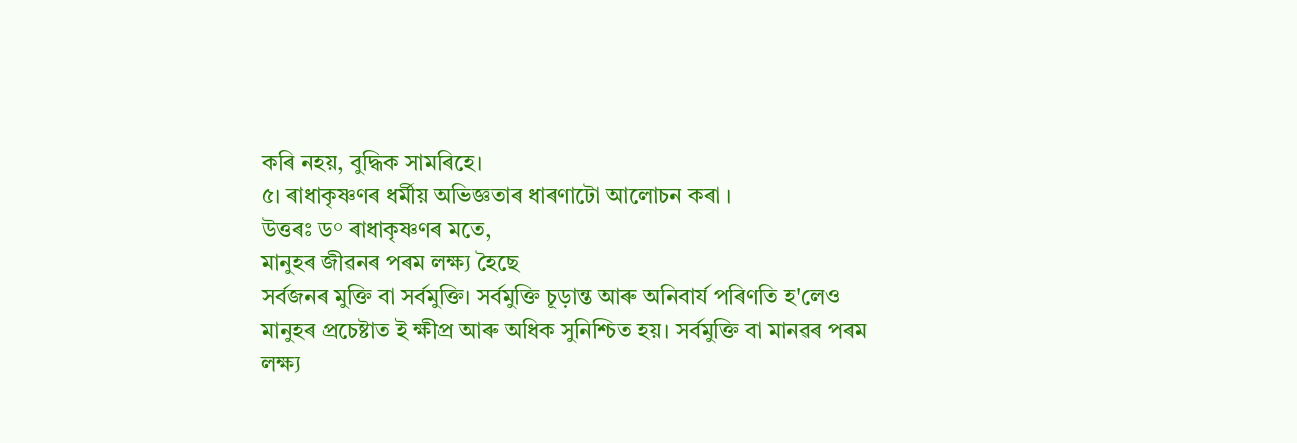কৰি নহয়, বুদ্ধিক সামৰিহে।
৫। ৰাধাকৃষ্ণণৰ ধৰ্মীয় অভিজ্ঞতাৰ ধাৰণাটো আলোচন কৰা ।
উত্তৰঃ ড° ৰাধাকৃষ্ণণৰ মতে,
মানুহৰ জীৱনৰ পৰম লক্ষ্য হৈছে
সৰ্বজনৰ মুক্তি বা সর্বমুক্তি। সর্বমুক্তি চূড়ান্ত আৰু অনিবার্য পৰিণতি হ'লেও
মানুহৰ প্ৰচেষ্টাত ই ক্ষীপ্র আৰু অধিক সুনিশ্চিত হয়। সৰ্বমুক্তি বা মানৱৰ পৰম
লক্ষ্য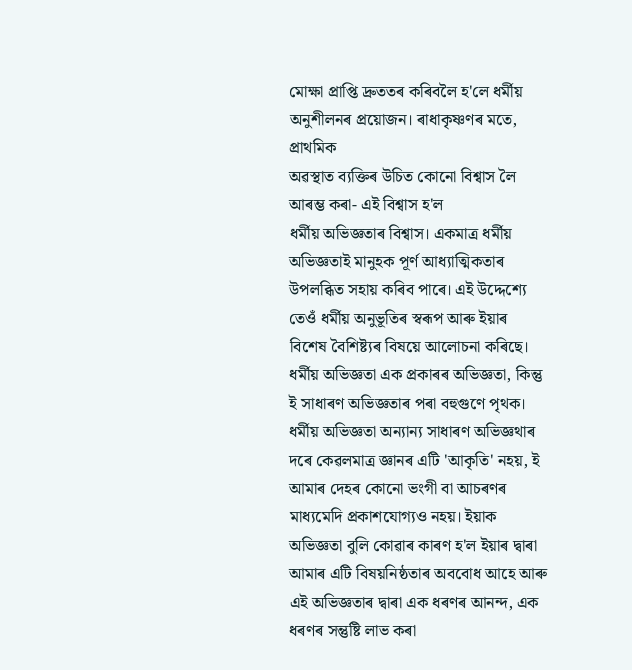মোক্ষা প্রাপ্তি দ্রুততৰ কৰিবলৈ হ'লে ধৰ্মীয় অনুশীলনৰ প্ৰয়োজন। ৰাধাকৃষ্ণণৰ মতে, প্রাথমিক
অৱস্থাত ব্যক্তিৰ উচিত কোনো বিশ্বাস লৈ আৰম্ভ কৰা- এই বিশ্বাস হ'ল
ধর্মীয় অভিজ্ঞতাৰ বিশ্বাস। একমাত্র ধর্মীয় অভিজ্ঞতাই মানুহক পূৰ্ণ আধ্যাত্মিকতাৰ
উপলব্ধিত সহায় কৰিব পাৰে। এই উদ্দেশ্যে তেওঁ ধর্মীয় অনুভূতিৰ স্বৰূপ আৰু ইয়াৰ
বিশেষ বৈশিষ্ট্যৰ বিষয়ে আলোচনা কৰিছে।
ধর্মীয় অভিজ্ঞতা এক প্ৰকাৰৰ অভিজ্ঞতা, কিন্তু ই সাধাৰণ অভিজ্ঞতাৰ পৰা বহুগুণে পৃথক। ধর্মীয় অভিজ্ঞতা অন্যান্য সাধাৰণ অভিজ্ঞথাৰ দৰে কেৱলমাত্ৰ জ্ঞানৰ এটি 'আকৃতি' নহয়, ই আমাৰ দেহৰ কোনো ভংগী বা আচৰণৰ মাধ্যমেদি প্রকাশযোগ্যও নহয়। ইয়াক অভিজ্ঞতা বুলি কোৱাৰ কাৰণ হ'ল ইয়াৰ দ্বাৰা আমাৰ এটি বিষয়নিষ্ঠতাৰ অববোধ আহে আৰু এই অভিজ্ঞতাৰ দ্বাৰা এক ধৰণৰ আনন্দ, এক ধৰণৰ সন্তুষ্টি লাভ কৰা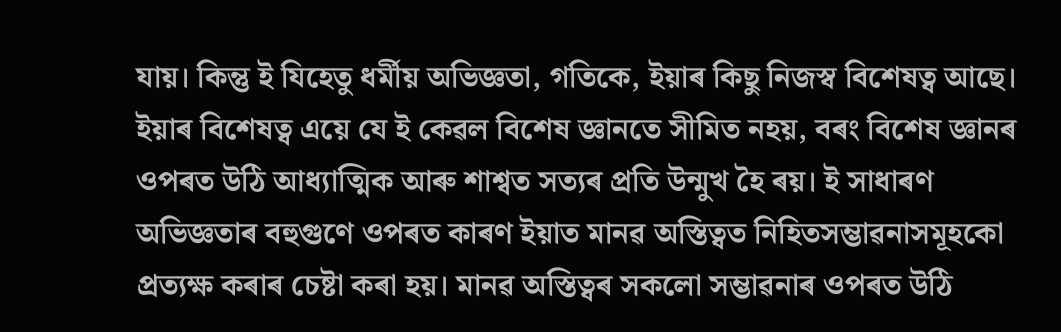যায়। কিন্তু ই যিহেতু ধর্মীয় অভিজ্ঞতা, গতিকে, ইয়াৰ কিছু নিজস্ব বিশেষত্ব আছে। ইয়াৰ বিশেষত্ব এয়ে যে ই কেৱল বিশেষ জ্ঞানতে সীমিত নহয়, বৰং বিশেষ জ্ঞানৰ ওপৰত উঠি আধ্যাত্মিক আৰু শাশ্বত সত্যৰ প্ৰতি উন্মুখ হৈ ৰয়। ই সাধাৰণ অভিজ্ঞতাৰ বহুগুণে ওপৰত কাৰণ ইয়াত মানৱ অস্তিত্বত নিহিতসম্ভাৱনাসমূহকো প্রত্যক্ষ কৰাৰ চেষ্টা কৰা হয়। মানৱ অস্তিত্বৰ সকলো সম্ভাৱনাৰ ওপৰত উঠি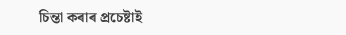চিন্তা কৰাৰ প্ৰচেষ্টাই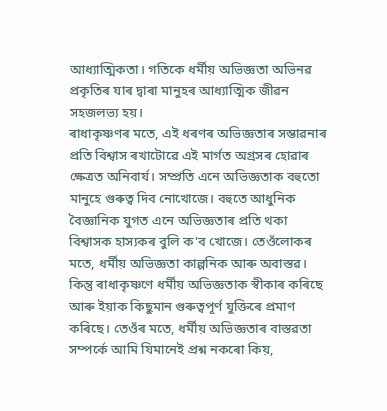আধ্যাত্মিকতা। গতিকে ধর্মীয় অভিজ্ঞতা অভিনৱ প্ৰকৃতিৰ যাৰ দ্বাৰা মানুহৰ আধ্যাত্মিক জীৱন সহজলভ্য হয়।
ৰাধাকৃষ্ণণৰ মতে, এই ধৰণৰ অভিজ্ঞতাৰ সম্ভাৱনাৰ প্ৰতি বিশ্বাস ৰখাটোৱে এই মার্গত অগ্রসৰ হোৱাৰ ক্ষেত্রত অনিবার্য। সম্প্রতি এনে অভিজ্ঞতাক বহুতো মানুহে গুৰুত্ব দিব নোখোজে। বহুতে আধুনিক বৈজ্ঞানিক যুগত এনে অভিজ্ঞতাৰ প্ৰতি থকা বিশ্বাসক হাস্যকৰ বুলি ক'ব খোজে। তেওঁলোকৰ মতে, ধর্মীয় অভিজ্ঞতা কাল্পনিক আৰু অবাস্তৱ। কিন্তু ৰাধাকৃষ্ণণে ধর্মীয় অভিজ্ঞতাক স্বীকাৰ কৰিছে আৰু ইয়াক কিছুমান গুৰুত্বপূৰ্ণ যুক্তিৰে প্ৰমাণ কৰিছে। তেওঁৰ মতে, ধৰ্মীয় অভিজ্ঞতাৰ বাস্তৱতা সম্পর্কে আমি যিমানেই প্রশ্ন নকৰো কিয়,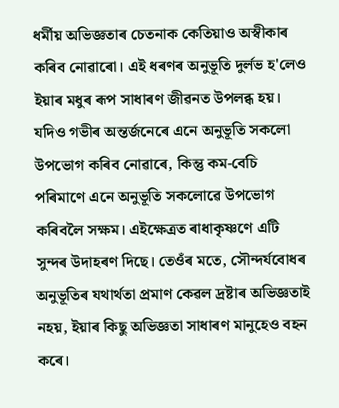ধর্মীয় অভিজ্ঞতাৰ চেতনাক কেতিয়াও অস্বীকাৰ কৰিব নোৱাৰো। এই ধৰণৰ অনুভূতি দুর্লভ হ'লেও ইয়াৰ মধুৰ ৰূপ সাধাৰণ জীৱনত উপলব্ধ হয়। যদিও গভীৰ অন্তৰ্জনেৰে এনে অনুভূতি সকলো উপভোগ কৰিব নোৱাৰে, কিন্তু কম-বেচি পৰিমাণে এনে অনুভূতি সকলোৱে উপভোগ কৰিবলৈ সক্ষম। এইক্ষেত্ৰত ৰাধাকৃষ্ণণে এটি সুন্দৰ উদাহৰণ দিছে। তেওঁৰ মতে, সৌন্দৰ্যবোধৰ অনুভূতিৰ যথার্থতা প্রমাণ কেৱল দ্রষ্টাৰ অভিজ্ঞতাই নহয়, ইয়াৰ কিছু অভিজ্ঞতা সাধাৰণ মানুহেও বহন কৰে।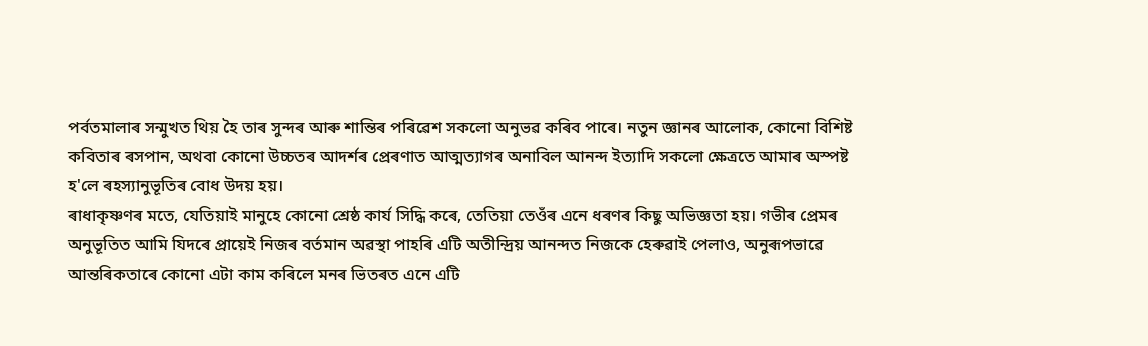পৰ্বতমালাৰ সন্মুখত থিয় হৈ তাৰ সুন্দৰ আৰু শান্তিৰ পৰিৱেশ সকলো অনুভৱ কৰিব পাৰে। নতুন জ্ঞানৰ আলোক, কোনো বিশিষ্ট কবিতাৰ ৰসপান, অথবা কোনো উচ্চতৰ আদৰ্শৰ প্ৰেৰণাত আত্মত্যাগৰ অনাবিল আনন্দ ইত্যাদি সকলো ক্ষেত্ৰতে আমাৰ অস্পষ্ট হ'লে ৰহস্যানুভূতিৰ বোধ উদয় হয়।
ৰাধাকৃষ্ণণৰ মতে, যেতিয়াই মানুহে কোনো শ্রেষ্ঠ কার্য সিদ্ধি কৰে, তেতিয়া তেওঁৰ এনে ধৰণৰ কিছু অভিজ্ঞতা হয়। গভীৰ প্ৰেমৰ অনুভূতিত আমি যিদৰে প্ৰায়েই নিজৰ বৰ্তমান অৱস্থা পাহৰি এটি অতীন্দ্রিয় আনন্দত নিজকে হেৰুৱাই পেলাও, অনুৰূপভাৱে আন্তৰিকতাৰে কোনো এটা কাম কৰিলে মনৰ ভিতৰত এনে এটি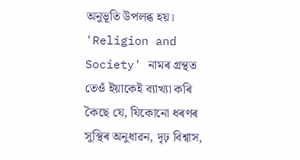অনুভূতি উপলব্ধ হয়। 'Religion and Society' নামৰ গ্ৰন্থত তেওঁ ইয়াকেই ব্যাখ্যা কৰি কৈছে যে, যিকোনো ধৰণৰ সুস্থিৰ অনুধাৱন, দৃঢ় বিশ্বাস,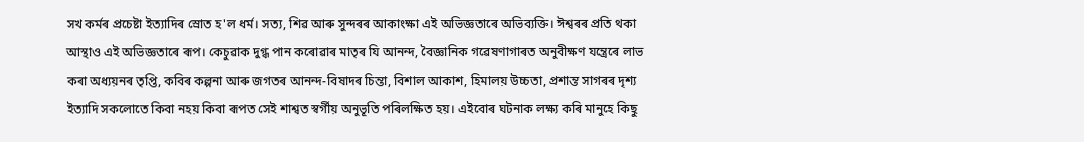সখ কৰ্মৰ প্রচেষ্টা ইত্যাদিৰ স্রোত হ'ল ধৰ্ম। সত্য, শিৱ আৰু সুন্দৰৰ আকাংক্ষা এই অভিজ্ঞতাৰে অভিব্যক্তি। ঈশ্বৰৰ প্ৰতি থকা আস্থাও এই অভিজ্ঞতাৰে ৰূপ। কেচুৱাক দুগ্ধ পান কৰোৱাৰ মাতৃৰ যি আনন্দ, বৈজ্ঞানিক গৱেষণাগাৰত অনুবীক্ষণ যন্ত্ৰেৰে লাভ কৰা অধ্যয়নৰ তৃপ্তি, কবিৰ কল্পনা আৰু জগতৰ আনন্দ-বিষাদৰ চিন্তা, বিশাল আকাশ, হিমালয় উচ্চতা, প্রশান্ত সাগৰৰ দৃশ্য ইত্যাদি সকলোতে কিবা নহয় কিবা ৰূপত সেই শাশ্বত স্বর্গীয় অনুভূতি পৰিলক্ষিত হয়। এইবোৰ ঘটনাক লক্ষ্য কৰি মানুহে কিছু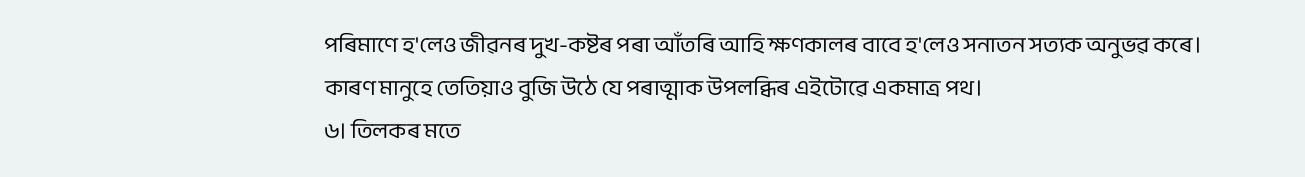পৰিমাণে হ'লেও জীৱনৰ দুখ-কষ্টৰ পৰা আঁতৰি আহি ক্ষণকালৰ বাবে হ'লেও সনাতন সত্যক অনুভৱ কৰে। কাৰণ মানুহে তেতিয়াও বুজি উঠে যে পৰাত্মাক উপলব্ধিৰ এইটোৱে একমাত্র পথ।
৬। তিলকৰ মতে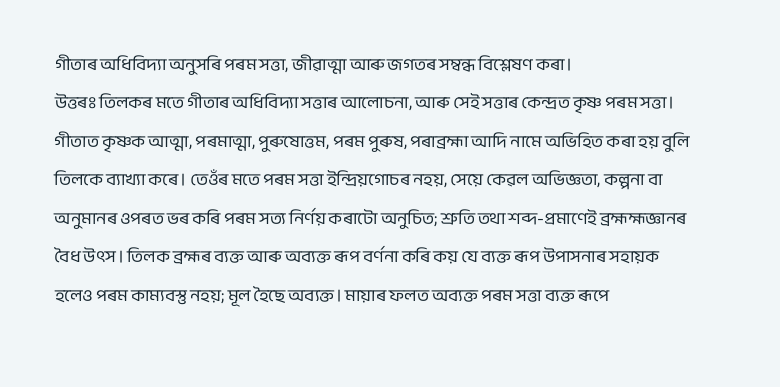গীতাৰ অধিবিদ্যা অনুসৰি পৰম সত্তা, জীৱাত্মা আৰু জগতৰ সম্বন্ধ বিশ্লেষণ কৰা।
উত্তৰঃ তিলকৰ মতে গীতাৰ অধিবিদ্যা সত্তাৰ আলোচনা, আৰু সেই সত্তাৰ কেন্দ্ৰত কৃষ্ণ পৰম সত্তা। গীতাত কৃষ্ণক আত্মা, পৰমাত্মা, পুৰুষোত্তম, পৰম পুৰুষ, পৰাব্ৰহ্মা আদি নামে অভিহিত কৰা হয় বুলি তিলকে ব্যাখ্যা কৰে। তেওঁৰ মতে পৰম সত্তা ইন্দ্ৰিয়গোচৰ নহয়, সেয়ে কেৱল অভিজ্ঞতা, কল্পনা বা অনুমানৰ ওপৰত ভৰ কৰি পৰম সত্য নিৰ্ণয় কৰাটো অনুচিত; শ্রুতি তথা শব্দ-প্রমাণেই ব্ৰহ্মহ্মজ্ঞানৰ বৈধ উৎস। তিলক ব্ৰহ্মৰ ব্যক্ত আৰু অব্যক্ত ৰূপ বৰ্ণনা কৰি কয় যে ব্যক্ত ৰূপ উপাসনাৰ সহায়ক হলেও পৰম কাম্যবস্তু নহয়; মূল হৈছে অব্যক্ত। মায়াৰ ফলত অব্যক্ত পৰম সত্তা ব্যক্ত ৰূপে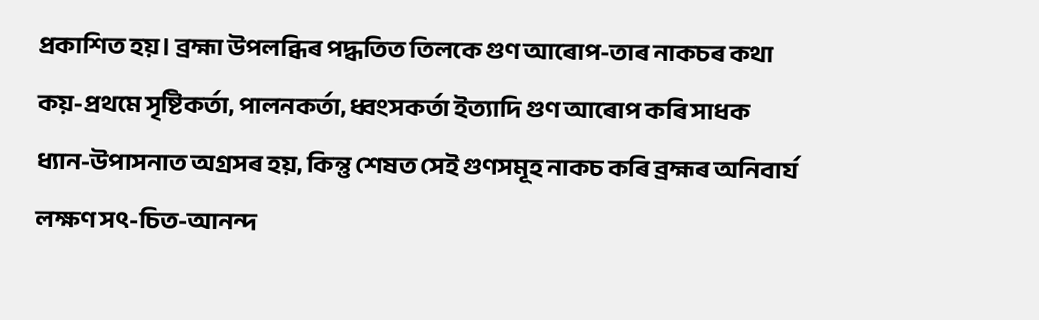প্রকাশিত হয়। ব্ৰহ্মা উপলব্ধিৰ পদ্ধতিত তিলকে গুণ আৰোপ-তাৰ নাকচৰ কথা কয়-প্রথমে সৃষ্টিকর্তা, পালনকর্তা, ধ্বংসকর্তা ইত্যাদি গুণ আৰোপ কৰি সাধক ধ্যান-উপাসনাত অগ্ৰসৰ হয়, কিন্তু শেষত সেই গুণসমূহ নাকচ কৰি ব্ৰহ্মৰ অনিবার্য লক্ষণ সৎ-চিত-আনন্দ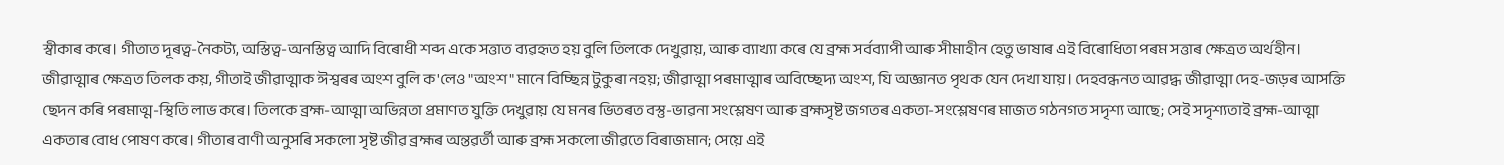স্বীকাৰ কৰে। গীতাত দূৰত্ব-নৈকট্য, অস্তিত্ব-অনস্তিত্ব আদি বিৰোধী শব্দ একে সত্তাত ব্যৱহৃত হয় বুলি তিলকে দেখুৱায়, আৰু ব্যাখ্যা কৰে যে ব্রহ্ম সর্বব্যাপী আৰু সীমাহীন হেতু ভাষাৰ এই বিৰোধিতা পৰম সত্তাৰ ক্ষেত্ৰত অৰ্থহীন।
জীৱাত্মাৰ ক্ষেত্ৰত তিলক কয়, গীতাই জীৱাত্মাক ঈশ্বৰৰ অংশ বুলি ক'লেও "অংশ" মানে বিচ্ছিন্ন টুকুৰা নহয়; জীৱাত্মা পৰমাত্মাৰ অবিচ্ছেদ্য অংশ, যি অজ্ঞানত পৃথক যেন দেখা যায়। দেহবন্ধনত আৱদ্ধ জীৱাত্মা দেহ-জড়ৰ আসক্তি ছেদন কৰি পৰমাত্ম-স্থিতি লাভ কৰে। তিলকে ব্রহ্ম-আত্মা অভিন্নতা প্রমাণত যুক্তি দেখুৱায় যে মনৰ ভিতৰত বস্তু-ভাৱনা সংশ্লেষণ আৰু ব্ৰহ্মসৃষ্ট জগতৰ একতা-সংশ্লেষণৰ মাজত গঠনগত সদৃশ্য আছে; সেই সদৃশ্যতাই ব্রহ্ম-আত্মা একতাৰ বোধ পোষণ কৰে। গীতাৰ বাণী অনুসৰি সকলো সৃষ্ট জীৱ ব্ৰহ্মৰ অন্তৱৰ্তী আৰু ব্ৰহ্ম সকলো জীৱতে বিৰাজমান; সেয়ে এই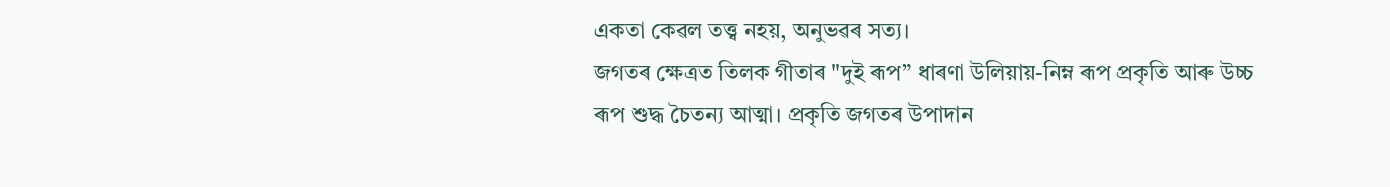একতা কেৱল তত্ত্ব নহয়, অনুভৱৰ সত্য।
জগতৰ ক্ষেত্ৰত তিলক গীতাৰ "দুই ৰূপ” ধাৰণা উলিয়ায়-নিম্ন ৰূপ প্রকৃতি আৰু উচ্চ ৰূপ শুদ্ধ চৈতন্য আত্মা। প্রকৃতি জগতৰ উপাদান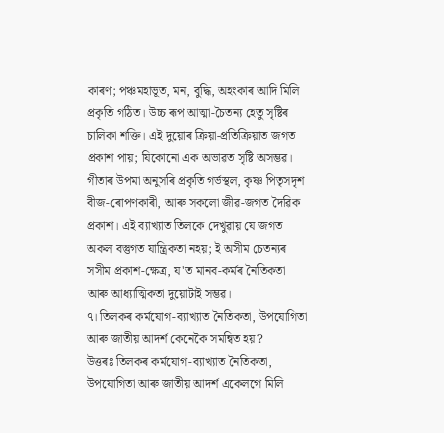কাৰণ; পঞ্চমহাভূত, মন, বুদ্ধি, অহংকাৰ আদি মিলি প্রকৃতি গঠিত। উচ্চ ৰূপ আত্মা-চৈতন্য হেতু সৃষ্টিৰ চালিকা শক্তি। এই দুয়োৰ ক্ৰিয়া-প্রতিক্রিয়াত জগত প্রকাশ পায়; যিকোনো এক অভাৱত সৃষ্টি অসম্ভৱ। গীতাৰ উপমা অনুসৰি প্রকৃতি গর্ভস্থল, কৃষ্ণ পিতৃসদৃশ বীজ-ৰোপণকাৰী, আৰু সকলো জীৱ-জগত দৈৱিক প্রকাশ। এই ব্যাখ্যাত তিলকে দেখুৱায় যে জগত অকল বস্তুগত যান্ত্রিকতা নহয়; ই অসীম চেতন্যৰ সসীম প্রকাশ-ক্ষেত্র, য'ত মানব-কৰ্মৰ নৈতিকতা আৰু আধ্যাত্মিকতা দুয়োটাই সম্ভৱ।
৭। তিলকৰ কৰ্মযোগ-ব্যাখ্যাত নৈতিকতা, উপযোগিতা আৰু জাতীয় আদর্শ কেনেকৈ সমন্বিত হয়?
উত্তৰঃ তিলকৰ কৰ্মযোগ-ব্যাখ্যাত নৈতিকতা, উপযোগিতা আৰু জাতীয় আদর্শ একেলগে মিলি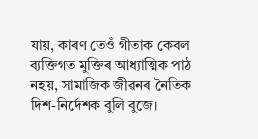যায়, কাৰণ তেওঁ গীতাক কেবল ব্যক্তিগত মুক্তিৰ আধ্যাত্মিক পাঠ নহয়, সামাজিক জীৱনৰ নৈতিক দিশ-নির্দেশক বুলি বুজে।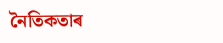নৈতিকতাৰ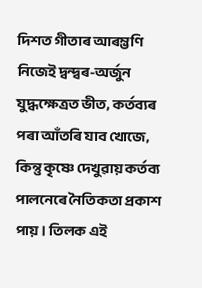দিশত গীতাৰ আৰম্ভণি নিজেই দ্বন্দ্বৰ-অর্জুন যুদ্ধক্ষেত্রত ভীত, কৰ্তব্যৰ পৰা আঁতৰি যাব খোজে, কিন্তু কৃষ্ণে দেখুৱায় কর্তব্য পালনেৰে নৈতিকতা প্রকাশ পায়। তিলক এই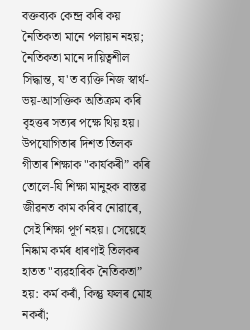বক্তব্যক কেন্দ্ৰ কৰি কয় নৈতিকতা মানে পলায়ন নহয়; নৈতিকতা মানে দায়িত্বশীল সিদ্ধান্ত, য'ত ব্যক্তি নিজ স্বার্থ-ভয়-আসক্তিক অতিক্ৰম কৰি বৃহত্তৰ সত্যৰ পক্ষে থিয় হয়। উপযোগিতাৰ দিশত তিলক গীতাৰ শিক্ষাক "কাৰ্যকৰী” কৰি তোলে-যি শিক্ষা মানুহক বাস্তৱ জীৱনত কাম কৰিব নোৱাৰে, সেই শিক্ষা পূর্ণ নহয়। সেয়েহে নিষ্কাম কৰ্মৰ ধাৰণাই তিলকৰ হাতত "ব্যৱহাৰিক নৈতিকতা” হয়: কৰ্ম কৰাঁ, কিন্তু ফলৰ মোহ নকৰাঁ;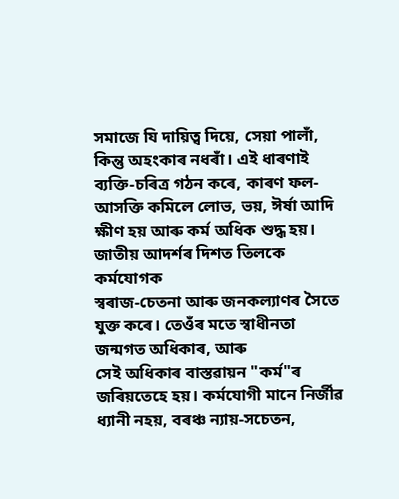সমাজে যি দায়িত্ব দিয়ে, সেয়া পালাঁ, কিন্তু অহংকাৰ নধৰাঁ। এই ধাৰণাই ব্যক্তি-চৰিত্ৰ গঠন কৰে, কাৰণ ফল-আসক্তি কমিলে লোভ, ভয়, ঈর্ষা আদি ক্ষীণ হয় আৰু কৰ্ম অধিক শুদ্ধ হয়।
জাতীয় আদৰ্শৰ দিশত তিলকে কৰ্মযোগক
স্বৰাজ-চেতনা আৰু জনকল্যাণৰ সৈতে যুক্ত কৰে। তেওঁৰ মতে স্বাধীনতা জন্মগত অধিকাৰ, আৰু
সেই অধিকাৰ বাস্তৱায়ন "কর্ম"ৰ জৰিয়তেহে হয়। কর্মযোগী মানে নিৰ্জীৱ
ধ্যানী নহয়, বৰঞ্চ ন্যায়-সচেতন,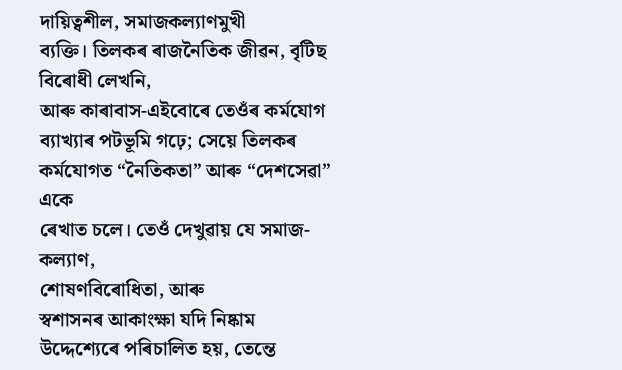দায়িত্বশীল, সমাজকল্যাণমুখী
ব্যক্তি। তিলকৰ ৰাজনৈতিক জীৱন, বৃটিছ বিৰোধী লেখনি,
আৰু কাৰাবাস-এইবোৰে তেওঁৰ কৰ্মযোগ
ব্যাখ্যাৰ পটভূমি গঢ়ে; সেয়ে তিলকৰ কৰ্মযোগত “নৈতিকতা” আৰু “দেশসেৱা” একে
ৰেখাত চলে। তেওঁ দেখুৱায় যে সমাজ-কল্যাণ,
শোষণবিৰোধিতা, আৰু
স্বশাসনৰ আকাংক্ষা যদি নিষ্কাম উদ্দেশ্যেৰে পৰিচালিত হয়, তেন্তে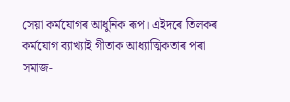সেয়া কৰ্মযোগৰ আধুনিক ৰূপ। এইদৰে তিলকৰ কৰ্মযোগ ব্যাখ্যাই গীতাক আধ্যাত্মিকতাৰ পৰা
সমাজ-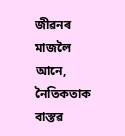জীৱনৰ মাজলৈ আনে, নৈতিকতাক বাস্তৱ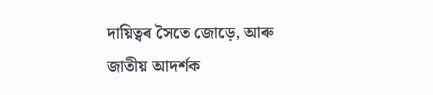দায়িত্বৰ সৈতে জোড়ে, আৰু
জাতীয় আদৰ্শক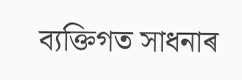ব্যক্তিগত সাধনাৰ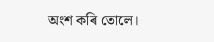অংশ কৰি তোলে।